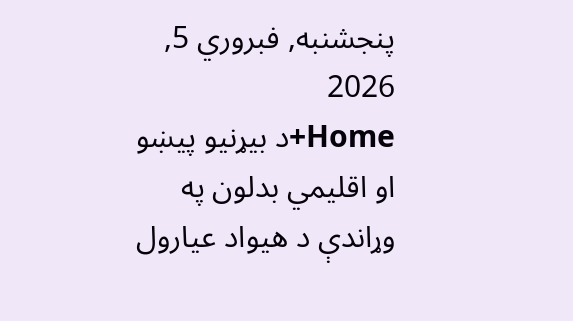پنجشنبه, فبروري 5, 2026
Home+د بیړنیو پیښو او اقلیمي بدلون په وړاندې د هیواد عیارول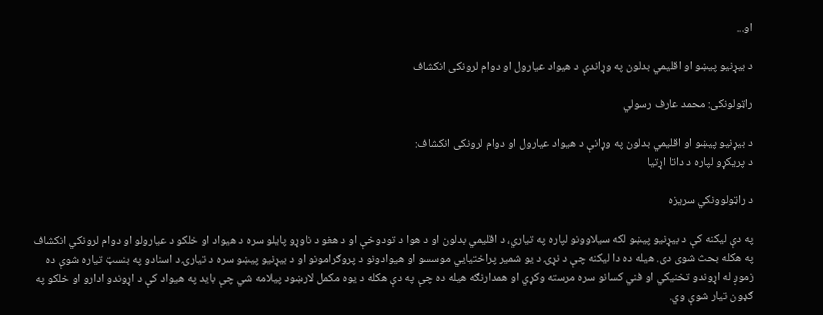او...

د بیړنیو پیښو او اقلیمي بدلون په وړاندې د هیواد عیارول او دوام لرونکی انکشاف

راټولونکی: محمد عارف رسولي

د بیړنیو پیښو او اقلیمي بدلون په وړانې د هیواد عیارول او دوام لرونکی انکشاف:
د پریکړو لپاره د داتا اړتیا

د راټولوونکي سریزه

په دې لیکنه کې د بیړنیو پیښو لکه سیلاوونو لپاره په تیاري، د اقلیمي بدلون او د هوا د تودوخې او د هغو د ناوړو پایلو سره د هیواد او خلکو د عیارولو او دوام لرونکي انکشاف په هکله بحث شوی دی. هیله ده دا لیکنه چې د نړۍ د یو شمیر پراختیايي موسسو او هیوادونو د پروګرامونو او د بیړنیو پيښو سره د تیارۍ د اسنادو په بنسټ تیاره شوې ده زموږ له اړوندو تخنیکي او فني کسانو سره مرسته وکړي او همدارنګه هیله ده چې په دې هکله د یوه مکمل لارښود پیلامه شي چې باید په هیواد کې د اړوندو ادارو او خلکو په ګډون تیار شوې وي.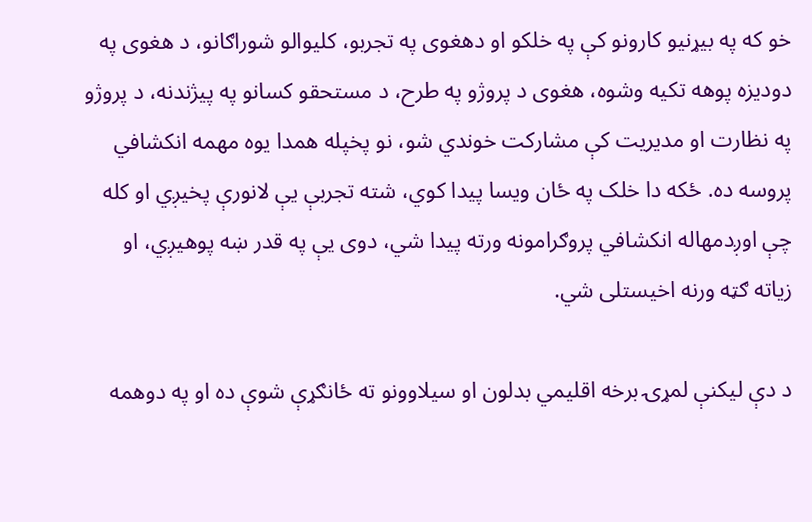خو که په بیړنیو کارونو کې په خلکو او دهغوی په تجربو، کلیوالو شوراګانو، د هغوی په دودیزه پوهه تکیه وشوه، هغوی د پروژو په طرح، د مستحقو کسانو په پيژندنه، د پروژو په نظارت او مدیریت کې مشارکت خوندي شو، نو پخپله همدا یوه مهمه انکشافي پروسه ده. ځکه دا خلک په ځان ویسا پیدا کوي، شته تجربې یې لانورې پخیږي او کله چې اوږدمهاله انکشافي پروګرامونه ورته پیدا شي، دوی یې په قدر ښه پوهیږي، او زیاته ګټه ورنه اخیستلی شي.

د دې لیکنې لمړۍ برخه اقلیمي بدلون او سیلاوونو ته ځانګړې شوې ده او په دوهمه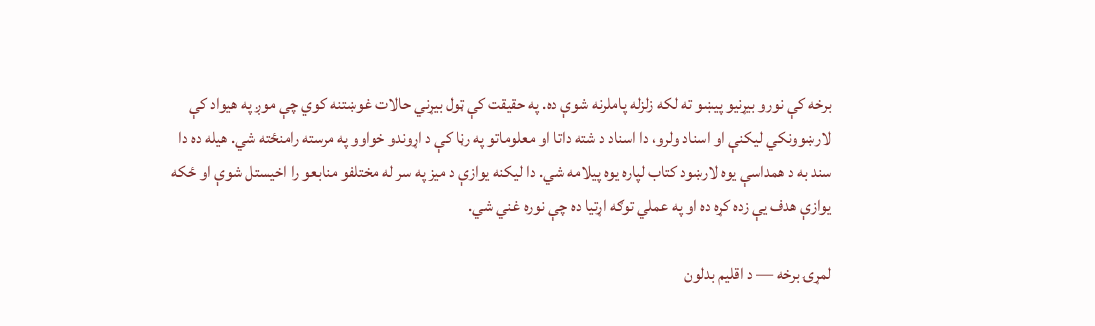برخه کې نورو بیړنیو پیښو ته لکه زلزله پاملرنه شوې ده. په حقیقت کې ټول بیړني حالات غوښتنه کوي چې موږ په هیواد کې لارښوونکي لیکنې او اسناد ولرو، دا اسناد د شته داتا او معلوماتو په رڼا کې د اړوندو خواوو په مرسته رامنځته شي. هیله ده دا سند به د همداسې یوه لارښود کتاب لپاره یوه پیلامه شي. دا لیکنه یوازې د میز په سر له مختلفو منابعو را اخیستل شوې او ځکه یوازې هدف یې زده کړه ده او په عملي توګه اړتیا ده چې نوره غني شي.

لمړۍ برخه — د اقلیم بدلون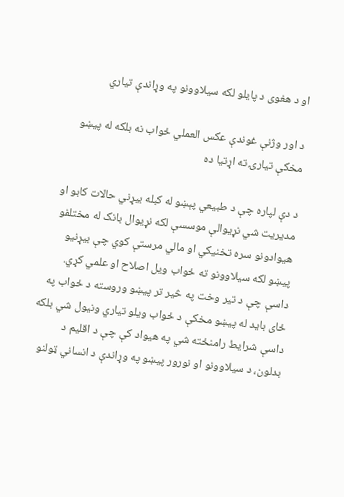او د هغوی د پایلو لکه سیلاوونو په وړاندې تیاري

د اور وژنې غوندې عکس العملي ځواب نه بلکه له پیښو مخکې تیارۍ ته اړتیا ده

د دې لپاره چې د طبیعي پېښو له کبله بیړني حالات کابو او مدیریت شي نړیوالې موسسې لکه نړیوال بانک له مختلفو هیوادونو سره تخنیکي او مالي مرستې کوي چې بیړنیو پیښو لکه سیلاوونو ته ځواب ویل اصلاح او علمي کړي. داسې چې د تیر وخت په څیر تر پیښو وروسته د ځواب په ځای باید له پیښو مخکې د ځواب ویلو تیاري ونیول شي بلکه داسې شرایط رامنځته شي په هیواد کې چې د اقلیم د بدلون، د سیلاوونو او نورور پيښو په وړاندې د انساني ټولنو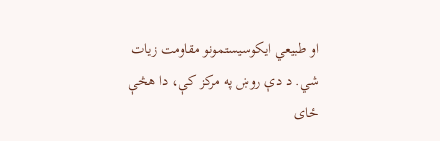او طبیعي ایکوسیستمونو مقاومت زیات شي. د دې روښ په مرکز کې، دا هڅې ځای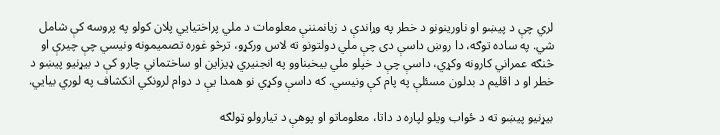لري چې د پیښو او ناورینونو د خطر په وړاندې د زیانمننې معلومات د ملي پراختیايي پلان کولو په پروسه کې شامل شي. په ساده توګه، دا روښ داسې دی چې ملي دولتونو ته لاس ورکړو، ترڅو غوره تصمیمونه ونیسي چې چیرې او څنګه عمراني کارونه وکړي، داسې چې د خپلو ملي بیخبناوو په انجنیري ډیزاین او ساختماني چارو کې د بیړنیو پیښو د خطر او د اقلیم د بدلون مسئلې په پام کې ونیسي. که داسې وکړي نو همدا یې د دوام لرونکي انکشاف په لوري بیايي.

بیړنیو پيښو ته د ځواب ویلو لپاره د داتا، معلوماتو او پوهې د تیارولو ټولګه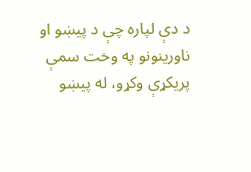د دې لپاره چې د پیښو او ناورینونو په وخت سمې پریکړې وکړو، له پيښو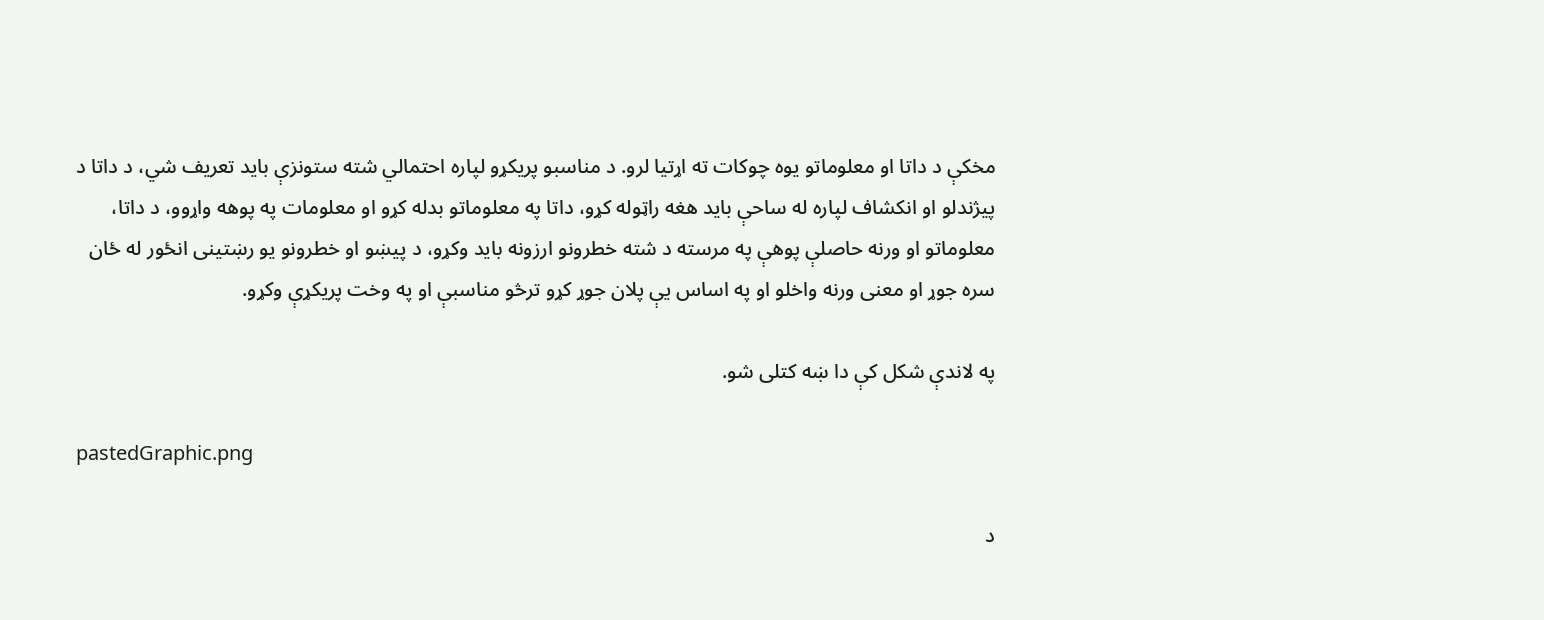مخکې د داتا او معلوماتو یوه چوکات ته اړتیا لرو. د مناسبو پریکړو لپاره احتمالي شته ستونزې باید تعریف شي، د داتا د پیژندلو او انکشاف لپاره له ساحې باید هغه راټوله کړو، داتا په معلوماتو بدله کړو او معلومات په پوهه واړوو، د داتا، معلوماتو او ورنه حاصلې پوهې په مرسته د شته خطرونو ارزونه باید وکړو، د پیښو او خطرونو یو رښتینی انځور له ځان سره جوړ او معنی ورنه واخلو او په اساس یې پلان جوړ کړو ترڅو مناسبې او په وخت پریکړې وکړو.

په لاندې شکل کې دا ښه کتلی شو.

pastedGraphic.png

د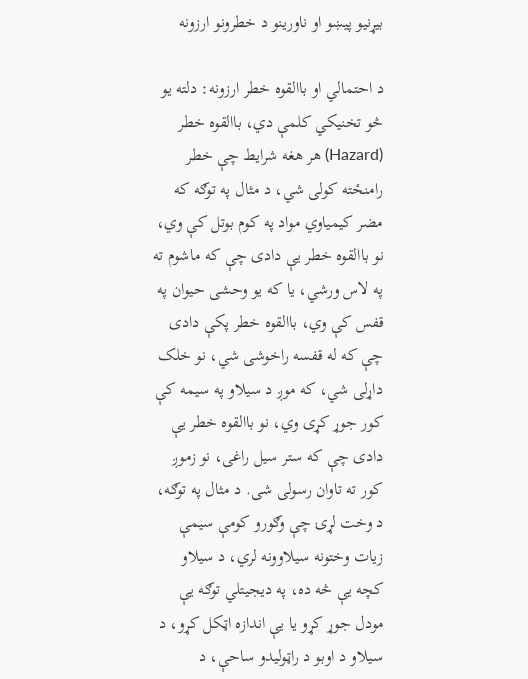بیړنیو پیښو او ناورینو د خطرونو ارزونه

د احتمالي او باالقوه خطر ارزونه: دلته یو څو تخنیکي کلمې دي، باالقوه خطر (Hazard) هر هغه شرایط چې خطر رامنځته کولی شي، د مثال په توګه که مضر کیمیاوي مواد په کوم بوتل کې وي، نو باالقوه خطر یې دادی چې که ماشوم ته په لاس ورشي، یا که یو وحشی حیوان په قفس کې وي، باالقوه خطر پکې دادی چې که له قفسه راخوشی شي، نو خلک داړلی شي، که موږ د سیلاو په سیمه کې کور جوړ کړی وي، نو باالقوه خطر یې دادی چې که ستر سیل راغی، نو زموږ کور ته تاوان رسولی شی. د مثال په توګه، د وخت لړۍ چې وګورو کومې سیمې زیات وختونه سیلاوونه لري، د سیلاو کچه یې څه ده، په دیجیتلي توګه یې مودل جوړ کړو یا یې اندازه اټکل کړو، د سیلاو د اوبو د راټولیدو ساحې، د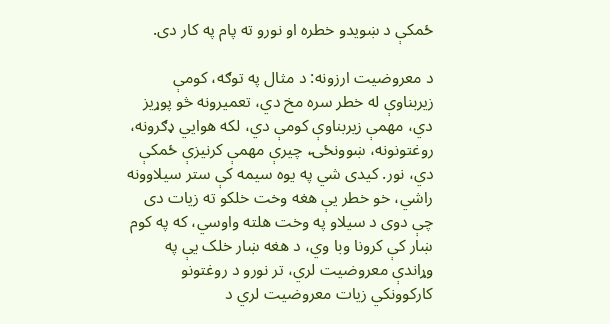ځمکې د ښویدو خطره او نورو ته پام په کار دی.

د معروضیت ارزونه: د مثال په توګه، کومې زیربناوې له خطر سره مخ دي، تعمیرونه څو پوړیز دي، مهمې زیربناوې کومې دي، لکه هوايي ډګرونه، روغتونونه، ښوونځۍ، چیرې مهمې کرنیزې ځمکې دي، نور. کیدی شي په یوه سیمه کې ستر سیلاوونه راشي، خو خطر یې هغه وخت خلکو ته زیات دی چې دوی د سیلاو په وخت هلته واوسي، که په کوم ښار کې کرونا وبا وي، د هغه ښار خلک یې په وړاندې معروضیت لري، تر نورو د روغتونو کارکوونکي زیات معروضیت لري د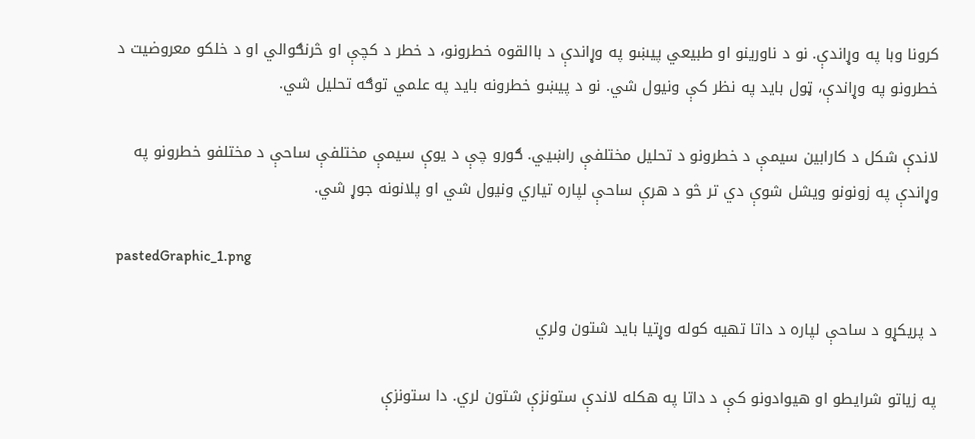کرونا وبا په وړاندې. نو د ناورینو او طبیعي پیښو په وړاندې د باالقوه خطرونو، د خطر د کچې او څرنګوالي او د خلکو معروضیت د خطرونو په وړاندې، ټول باید په نظر کې ونیول شي. نو د پیښو خطرونه باید په علمي توګه تحلیل شي.

لاندې شکل د کارابین سیمې د خطرونو د تحلیل مختلفې راښيي. ګورو چې د یوې سیمې مختلفې ساحې د مختلفو خطرونو په وړاندې په زونونو ویشل شوې دي تر څو د هرې ساحې لپاره تیاري ونیول شي او پلانونه جوړ شي.

pastedGraphic_1.png

د پریکړو د ساحې لپاره د داتا تهیه کوله وړتیا باید شتون ولري

په زیاتو شرایطو او هیوادونو کې د داتا په هکله لاندې ستونزې شتون لري. دا ستونزې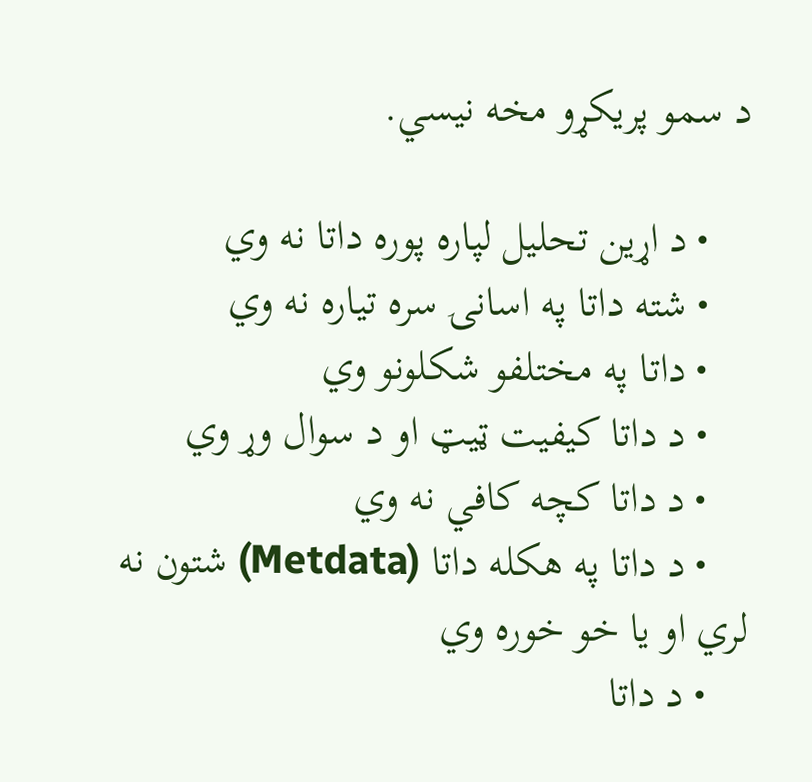د سمو پریکړو مخه نیسي.

    • د اړین تحلیل لپاره پوره داتا نه وي
    • شته داتا په اسانۍ سره تیاره نه وي
    • داتا په مختلفو شکلونو وي
    • د داتا کیفیت ټیټ او د سوال وړ وي
    • د داتا کچه کافي نه وي
    • د داتا په هکله داتا (Metdata) شتون نه لري او یا خو خوره وي
    • د داتا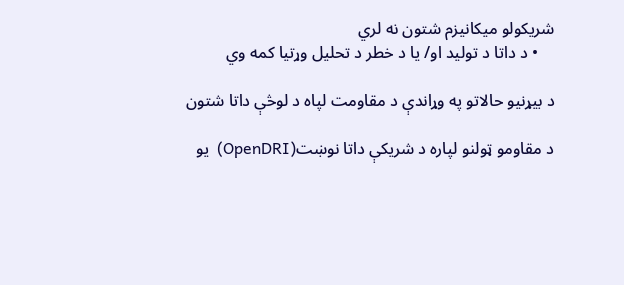شریکولو میکانیزم شتون نه لري
    • د داتا د تولید او/ یا د خطر د تحلیل وړتیا کمه وي

د بیړنیو حالاتو په وړاندې د مقاومت لپاه د لوڅې داتا شتون

د مقاومو ټولنو لپاره د شریکې داتا نوښت(OpenDRI)  یو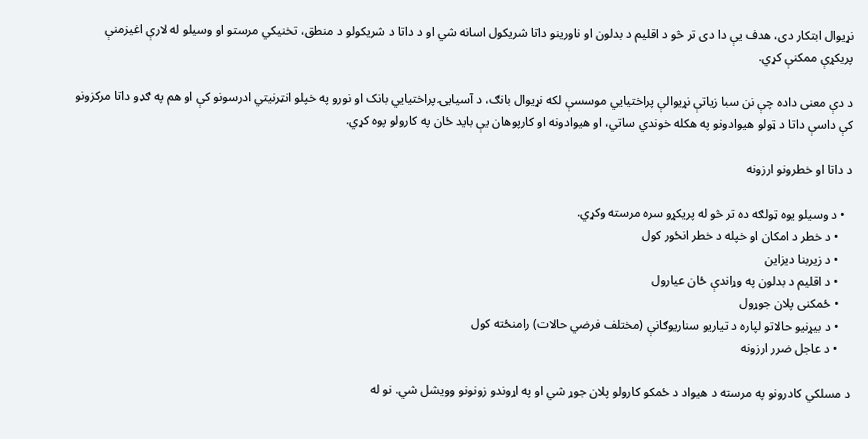نړیوال ابتکار دی، هدف یې دا دی تر څو د اقلیم د بدلون او ناورینو داتا شریکول اسانه شي او د داتا د شریکولو د منطق، تخنیکي مرستو او وسیلو له لارې اغیزمنې پریکړې ممکنې کړي.

د دې معنی داده چې نن سبا زیاتې نړیوالې پراختیايي موسسې لکه نړیوال بانګ، د آسیایۍ پراختیايي بانک او نورو په خپلو انټرنیتي ادرسونو کې او هم په ګډو داتا مرکزونو کې داسې داتا د ټولو هیوادونو په هکله خوندي ساتي، او هیوادونه او کارپوهان یې باید ځان په کارولو پوه کړي.

د داتا او خطرونو ارزونه

  • د وسیلو یوه ټولګه ده تر څو له پریکړو سره مرسته وکړي.
    • د خطر د امکان او خپله د خطر انځور کول
    • د زیربنا دیزاین
    • د اقلیم د بدلون په وړاندې ځان عیارول
    • ځمکنی پلان جوړول
    • د بیړنیو حالاتو لپاره د تیاریو سناریوګانې (مختلف فرضي حالات) رامنځته کول
    • د عاجل ضرر ارزونه

د مسلکي کادرونو په مرسته د هیواد د ځمکو کارولو پلان جوړ شي او په اړوندو زونونو وویشل شي. نو له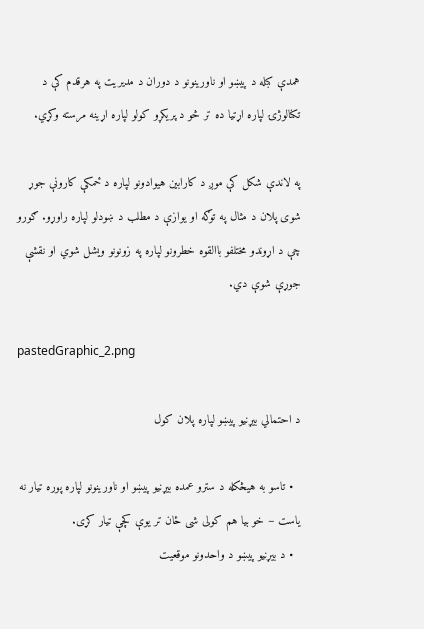همدې کبله د پیښو او ناورینونو د دوران د مدیریت په هرقدم کې د تکنالوژۍ لپاره اړتیا ده تر څو د پریکړو کولو لپاره اړینه مرسته وکړي.

په لاندې شکل کې موږ د کارابین هیوادونو لپاره د ځمکې کارونې جوړ شوی پلان د مثال په توګه او یوازې د مطلب د ښودلو لپاره راوړو. ګورو چې د اړوندو مختلفو باالقوه خطرونو لپاره په زونونو ویشل شوي او نقشې جوړې شوې دي.

pastedGraphic_2.png

د احتمالي بیړنیو پیښو لپاره پلان کول

  • تاسو به هیڅکله د سترو عمده بیړنیو پیښو او ناورینونو لپاره پوره تیار نه یاست – خو بیا هم کولی شی ځان تر یوې کچې تیار کړی.
  • د بیړنیو پیښو د واحدونو موقعیت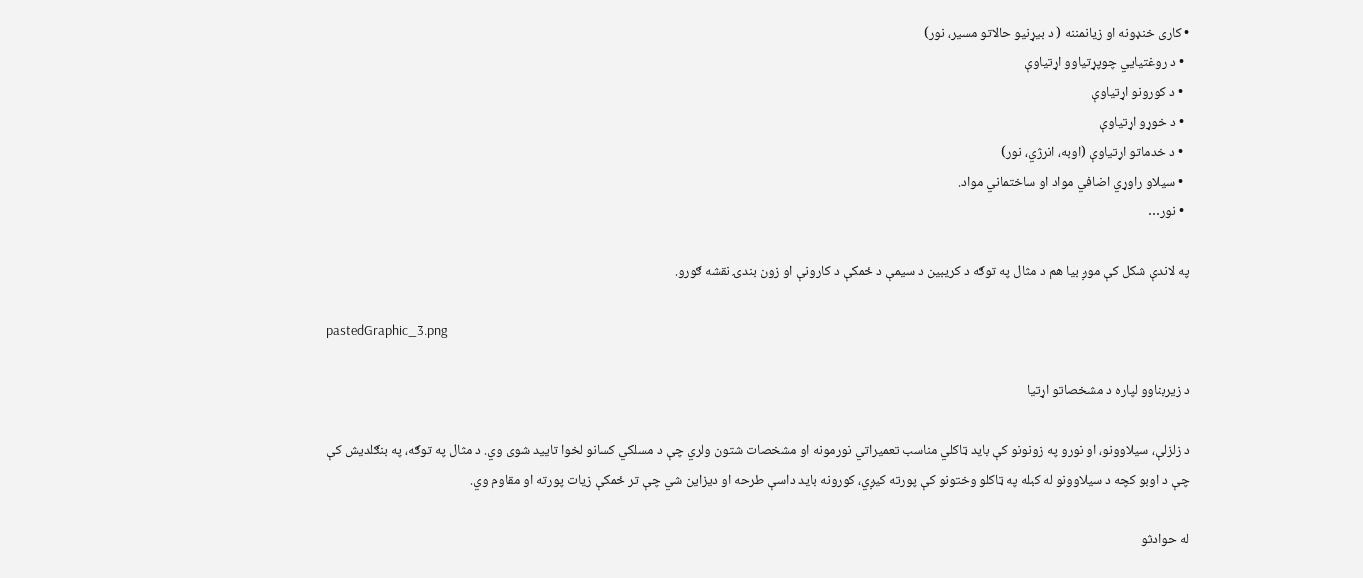• کاری خنډونه او زیانمننه ( د بیړنيو حالاتو مسیر، نور)
  • د روغتیايي چوپړتیاوو اړتیاوې
  • د کورونو اړتیاوې
  • د خوړو اړتیاوې
  • د خدماتو اړتیاوې (اوبه، انرژي، نور)
  • سیلاو راوړي اضافي مواد او ساختماني مواد.
  • نور…

په لاندې شکل کې موږ بیا هم د مثال په توګه د کریبین د سیمې د ځمکې د کارونې او زون بندۍ نقشه ګورو.

pastedGraphic_3.png

د زیربناوو لپاره د مشخصاتو اړتیا

د زلزلې، سیلاوونو، او نورو په زونونو کې باید ټاکلي مناسب تعمیراتي نورمونه او مشخصات شتون ولري چې د مسلکي کسانو لخوا تایید شوی وي. د مثال په توګه، په بنګلدیش کې چې د اوبو کچه د سیلاوونو له کبله په ټاکلو وختونو کې پورته کیږي، کورونه باید داسې طرحه او دیزاین شي چې تر ځمکې زیات پورته او مقاوم وي.

له حوادثو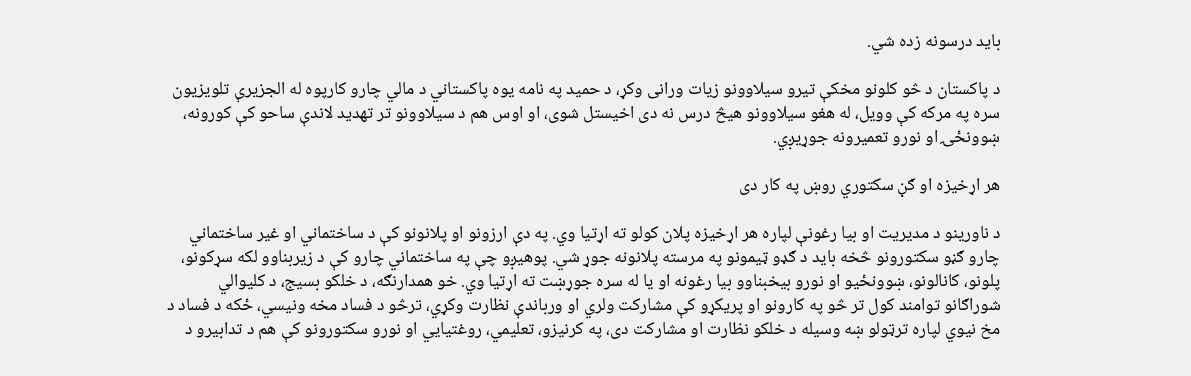باید درسونه زده شي.

د پاکستان د څو کلونو مخکې تیرو سیلاوونو زیات ورانی وکړ، د حمید په نامه یوه پاکستاني د مالي چارو کارپوه له الجزیرې تلویزیون سره په مرکه کې وویل، له هغو سیلاوونو هیڅ درس نه دی اخیستل شوی، او اوس هم د سیلاوونو تر تهدید لاندې ساحو کې کورونه، ښوونځۍ او نورو تعمیرونه جوړیږي.

هر اړخیزه او ګڼ سکتوري روښ په کار دی

د ناورینو د مدیریت او بیا رغونې لپاره هر اړخیزه پلان کولو ته اړتیا وي. په دې ارزونو او پلانونو کې د ساختماني او غیر ساختماني چارو ګڼو سکتورونو څخه باید د ګډو ټیمونو په مرسته پلانونه جوړ شي. پوهیږو چې په ساختماني چارو کې د زیربناوو لکه سړکونو، پلونو، کانالونو، ښوونځیو او نورو بیخبناوو بیا رغونه او یا له سره جوړښت ته اړتیا وي. خو همدارنګه، د خلکو بسیج، د کلیوالي شوراګانو توامند کول تر څو په کارونو او پریکړو کې مشارکت ولري او ورباندې نظارت وکړي، ترڅو د فساد مخه ونیسي، ځکه د فساد د مخ نیوي لپاره ترټولو ښه وسیله د خلکو نظارت او مشارکت دی، په کرنیزو، تعلیمي، روغتیايي او نورو سکتورونو کې هم د تدابیرو د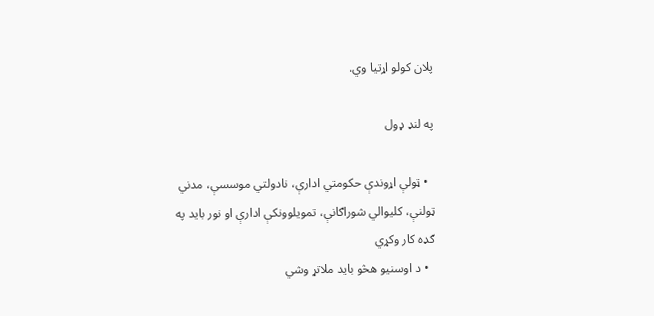پلان کولو اړتیا وي.

په لنډ ډول

  • ټولې اړوندې حکومتي ادارې، نادولتي موسسې، مدني ټولنې، کلیوالي شوراګانې، تمویلوونکې ادارې او نور باید په ګډه کار وکړي
  • د اوسنیو هڅو باید ملاتړ وشي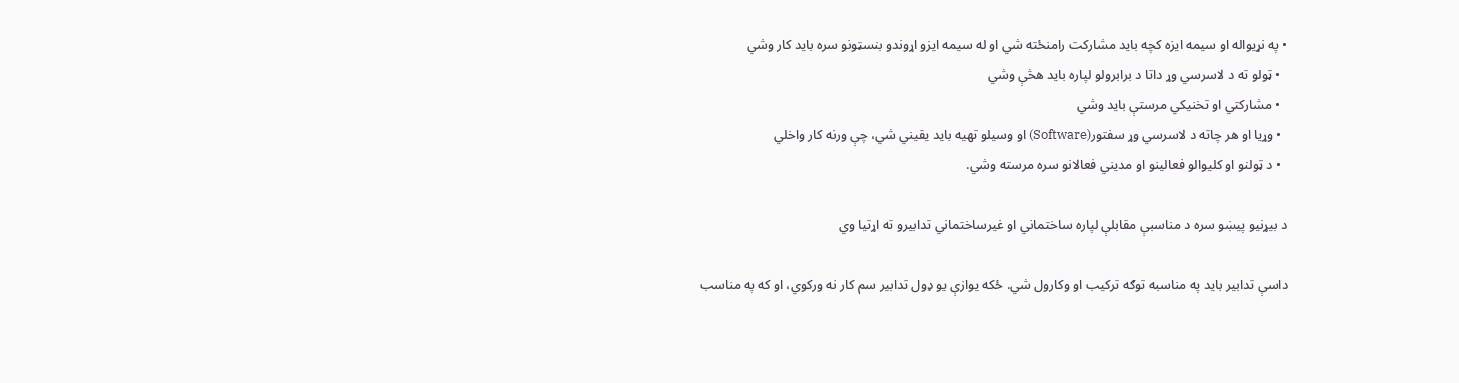• په نړیواله او سیمه ایزه کچه باید مشارکت رامنځته شي او له سیمه ایزو اړوندو بنسټونو سره باید کار وشي
  • ټولو ته د لاسرسي وړ داتا د برابرولو لپاره باید هڅې وشي
  • مشارکتي او تخنیکي مرستې باید وشي
  • وړیا او هر چاته د لاسرسي وړ سفتور(Software) او وسیلو تهیه باید یقیني شي، چې ورنه کار واخلي
  • د ټولنو او کلیوالو فعالینو او مدیني فعالانو سره مرسته وشي.

د بیړنیو پیښو سره د مناسبې مقابلې لپاره ساختماني او غیرساختماني تدابیرو ته اړتیا وي

داسې تدابیر باید په مناسبه توګه ترکیب او وکارول شي. ځکه یوازې یو ډول تدابیر سم کار نه ورکوي، او که په مناسب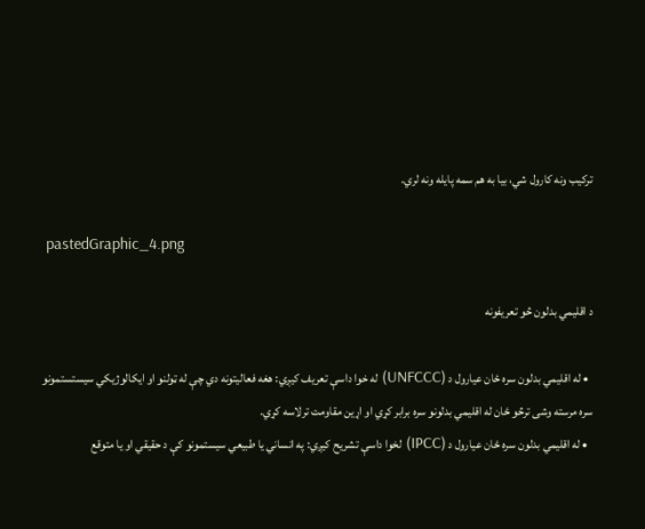ترکیب ونه کارول شي، بیا به هم سمه پایله ونه لري.

 pastedGraphic_4.png

د اقلیمي بدلون څو تعریفونه

  • له اقلیمي بدلون سره ځان عیارول د (UNFCCC) له خوا داسې تعریف کیږي: هغه فعالیتونه دي چې له ټولنو او ایکالوژیکي سیستستمونو سره مرسته وشی ترڅو ځان له اقلیمي بدلونو سره برابر کړي او اړین مقاومت ترلاسه کړي.
  • له اقلیمي بدلون سره ځان عیارول د (IPCC) لخوا داسې تشریح کیږي: په انساني یا طبیعي سیستمونو کې د حقیقي او یا متوقع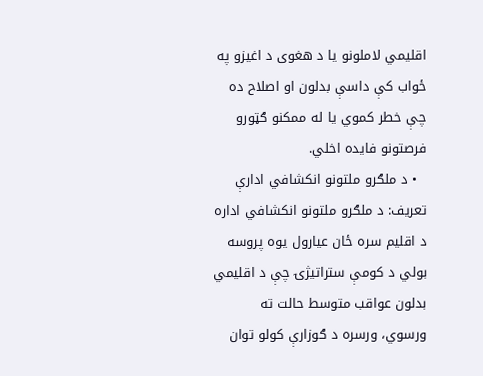اقلیمي لاملونو یا د هغوی د اغیزو په ځواب کې داسې بدلون او اصلاح ده چې خطر کموي یا له ممکنو ګټورو فرصتونو فایده اخلي.
  • د ملګرو ملتونو انکشافي ادارې تعریف: د ملګرو ملتونو انکشافي اداره د اقلیم سره ځان عیارول یوه پروسه بولي د کومې ستراتیژۍ چې د اقلیمي بدلون عواقب متوسط حالت ته ورسوي، ورسره د ګوزارې کولو توان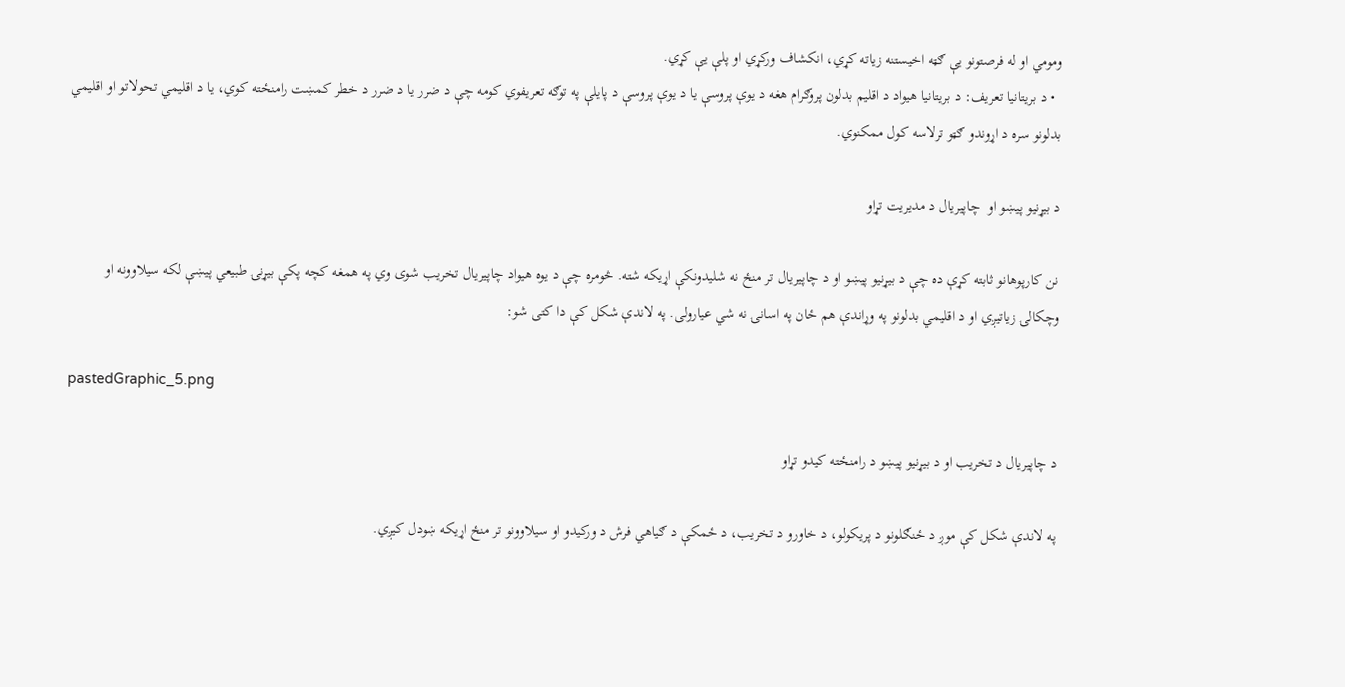ومومي او له فرصتونو یې ګټه اخیستنه زیاته کړي، انکشاف ورکړي او پلې یې کړي.
  • د بریتانیا تعریف: د بریتانیا هیواد د اقلیم بدلون پروګرام هغه د یوې پروسې یا د یوې پروسې د پایلې په توګه تعریفوي کومه چې د ضرر یا د ضرر د خطر کمښت رامنځته کوي، یا د اقلیمي تحولاتو او اقلیمي بدلونو سره د اړوندو ګټو ترلاسه کول ممکنوي.

د بیړنیو پيښو او  چاپیریال د مدیریت تړاو

نن کارپوهانو ثابته کړې ده چې د بیړنیو پیښو او د چاپیریال تر منځ نه شلیدونکې اړیکه شته. څومره چې د یوه هیواد چاپیریال تخریب شوی وي په همغه کچه پکې بیړنۍ طبیعي پیښې لکه سیلاوونه او وچکالۍ زیاتیږي او د اقلیمي بدلونو په وړاندې هم ځان په اسانۍ نه شي عیارولی. په لاندې شکل کې دا کتی شو:

pastedGraphic_5.png

د چاپیریال د تخریب او د بیړنیو پیښو د رامنځته کیدو تړاو

په لاندې شکل کې موږ د ځنګلونو د پريکولو، د خاورو د تخریب، د ځمکې د ګیاهي فرش د ورکیدو او سیلاوونو تر منځ اړیکه ښودل کیږي.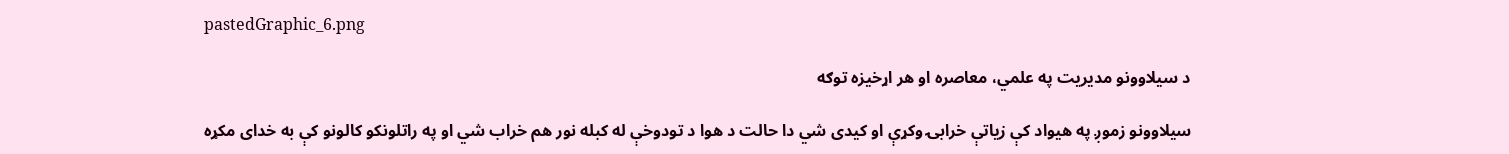pastedGraphic_6.png

د سیلاوونو مدیریت په علمي، معاصره او هر اړخیزه توګه

سیلاوونو زموږ په هیواد کې زیاتې خرابۍ وکړې او کیدی شي دا حالت د هوا د تودوخې له کبله نور هم خراب شي او په راتلونکو کالونو کې به خدای مکړه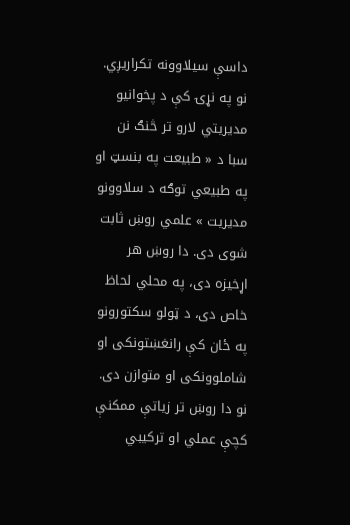داسې سیلاوونه تکراریږي. نو په نړۍ کې د پخوانیو مدیریتي لارو تر څنګ نن سبا د « طبیعت په بنسټ او په طبیعي توګه د سلاوونو مدیریت » علمي روښ ثابت شوی دی. دا روښ هر اړخیزه دی، په محلي لحاظ خاص دی، د ټولو سکتورونو په ځان کې رانغښتونکی او شاملوونکی او متوازن دی. نو دا روښ تر زیاتې ممکنې کچې عملي او ترکیبي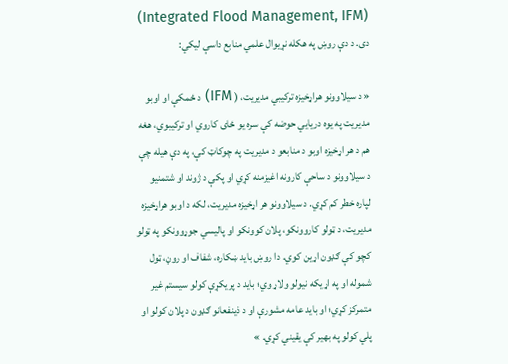(Integrated Flood Management, IFM) دی. د دې روښ په هکله نړیوال علمي منابع داسې لیکي:

« د سیلاوونو هراړخیزه ترکیبي مدیریت، ( IFM) د ځمکې او اوبو مدیریت په یوه دریايي حوضه کې سره یو ځای کاروي او ترکیبوي، هغه هم د هر اړخیزه اوبو د منابعو د مدیریت په چوکاټ کې، په دې هیله چې د سیلاوونو د ساحې کارونه اغیزمنه کړي او پکې د ژوند او شتمنیو لپاره خطر کم کړي. د سیلاوونو هر اړخیزه مدیریت، لکه د اوبو هراړخیزه مدیریت، د ټولو کاروونکو، پلان کوونکو او پالیسي جوړوونکو په ټولو کچو کې ګډون اړین کوي. دا روښ باید ښکاره، شفاف او روڼ، ټول شموله او په اړیکه نیولو ولاړ وي؛ باید د پریکړې کولو سیستم غیر متمرکز کړي؛ او باید عامه مشورې او د ذینفعانو ګډون د پلان کولو او پلي کولو په بهیر کې یقیني کړي. »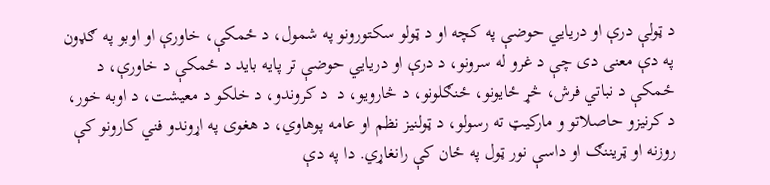د ټولې درې او دریايي حوضې په کچه او د ټولو سکتورونو په شمول، د ځمکې، خاورې او اوبو په ګډون په دې معنی دی چې د غرو له سرونو، د درې او دریايي حوضې تر پایه باید د ځمکې د خاورې، د ځمکې د نباتي فرش، څړ ځایونو، ځنګلونو، د څارویو، د  د کروندو، د خلکو د معیشت، د اوبه خور، د کرنیزو حاصلاتو و مارکیټ ته رسولو، د ټولنیز نظم او عامه پوهاوي، د هغوی په اړوندو فني کارونو کې روزنه او ټریننګ او داسې نور ټول په ځان کې رانغاړي. دا په دې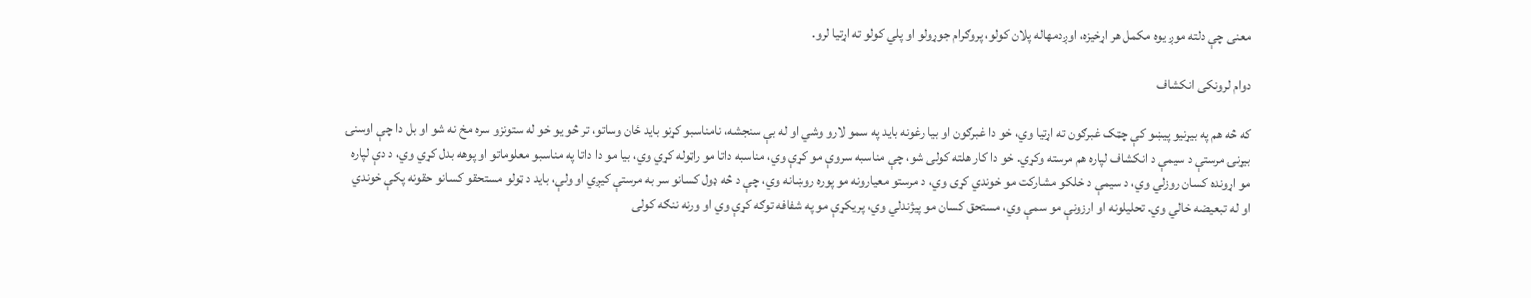معنی چې دلته موږ یوه مکمل هر اړخیزه، اوږدمهاله پلان کولو، پروګرام جوړولو او پلي کولو ته اړتیا لرو.

دوام لرونکی انکشاف

که څه هم په بیړنیو پیښو کې چټک غبرګون ته اړتیا وي، خو دا غبرګون او بیا رغونه باید په سمو لارو وشي او له بې سنجشه، نامناسبو کړنو باید ځان وساتو، تر څو یو خو له ستونزو سره مخ نه شو او بل دا چې اوسنۍ بیړنۍ مرستې د سیمې د انکشاف لپاره هم مرسته وکړي. خو دا کار هلته کولی شو، چې مناسبه سروې مو کړې وي، مناسبه داتا مو راټوله کړي وي، بیا مو دا داتا په مناسبو معلوماتو او پوهه بدل کړي وي، د دې لپاره مو اړونده کسان روزلي وي، د سیمې د خلکو مشارکت مو خوندي کړی وي، د مرستو معیارونه مو پوره روښانه وي، چې د څه ډول کسانو سر به مرستې کیږي او ولې، باید د ټولو مستحقو کسانو حقونه پکې خوندي او له تبعیضه خالي وي. تحلیلونه او ارزونې مو سمې وي، مستحق کسان مو پیژندلي وي، پریکړې مو په شفافه توګه کړې وي او ورنه ننګه کولی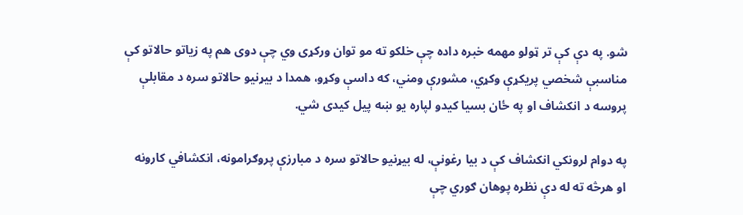شو. په دې کې تر ټولو مهمه خبره داده چې خلکو ته مو توان ورکړی وي چې دوی هم په زیاتو حالاتو کې مناسبې شخصي پریکړې وکړي، مشورې ومني، که داسې وکړو، همدا د بیړنیو حالاتو سره د مقابلې پروسه د انکشاف او په ځان بسیا کیدو لپاره یو ښه پیل کیدی شي.

په دوام لرونکي انکشاف کې د بیا رغونې، له بیړنیو حالاتو سره د مبارزې پروګرامونه، انکشافي کارونه او هرڅه ته له دې نظره پوهان ګوري چې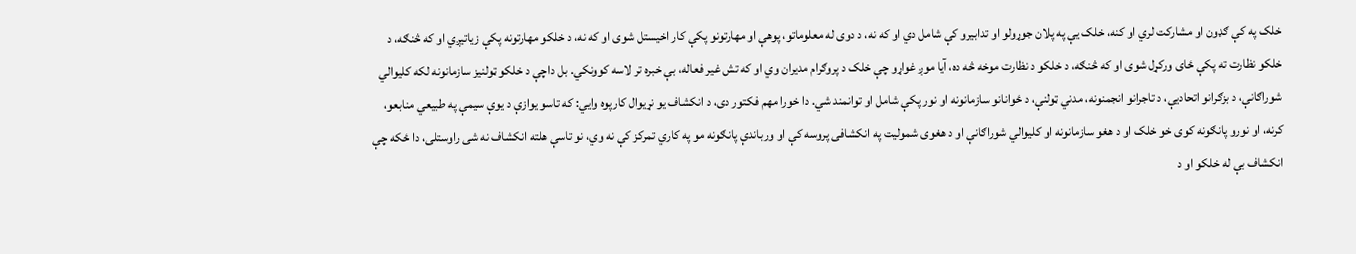خلک په کې ګډون او مشارکت لري او کنه، خلک یې په پلان جوړولو او تدابیرو کې شامل دي او که نه، د دوی له معلوماتو، پوهې او مهارتونو پکې کار اخیستل شوی او که نه، د خلکو مهارتونه پکې زیاتیږي او که څنګه، د خلکو نظارت ته پکې ځای ورکړل شوی او که څنګه، د خلکو د نظارت موخه څه ده، آیا موږ غواړو چې خلک د پروګرام مدیران وي او که تش غیر فعاله، بې خبره تر لاسه کوونکي. بل داچې د خلکو ټولنیز سازمانونه لکه کلیوالي شوراګانې، د بزګرانو اتحادیې، د تاجرانو انجمنونه، مدني ټولنې، د ځوانانو سازمانونه او نور پکې شامل او توانمند شي. دا خورا مهم فکتور دی، د انکشاف یو نړیوال کارپوه وايي: که تاسو یوازې د یوې سیمې په طبیعي منابعو، کرنه، او نورو پانګونه کوی خو خلک او د هغو سازمانونه او کلیوالي شوراګانې او د هغوی شمولیت په انکشافی پروسه کې او ورباندې پانګونه مو په کاري تمرکز کې نه وي، نو تاسې هلته انکشاف نه شی راوستلی، دا ځکه چې انکشاف بې له خلکو او د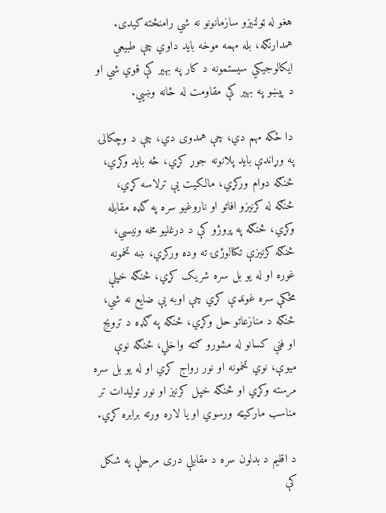هغو له ټولنیزو سازمانونو نه شي رامنځته کیدی. همدارنګه، بله مهمه موخه باید داوي چې طبیعي ایکالوجیکي سیستمونه د کار په بهیر کې قوي شي او د پیښو په بهیر کې مقاومت له ځانه وښيي.

دا ځکه مهم دي، چې همدوی دي، چې د وچکالۍ په وړاندې باید پلانونه جوړ کړي، څه باید وکړي، څنګه دوام ورکړي، مالکیت یې ترلاسه کړي، څنګه له کرنیزو افاتو او ناروغیو سره په ګډه مقابله وکړي، څنګه په پروژو کې د درغلیو مخه ونیسي، څنګه کرنیزې تکنالوژۍ ته وده ورکړي، ښه تخمونه غوره او له یو بل سره شریک کړي، څنګه خپلې مځکې سره غونډې کړي چې اوبه یې ضایع نه شي، څنګه د منازعاتو حل وکړي، څنګه په ګډه د ترویج او فني کسانو له مشورو ګټه واخلي، څنګه نوې میوې، نوي تخمونه او نور رواج کړي او له یو بل سره مرسته وکړي او څنګه خپل کرنیز او نور تولیدات تر مناسب مارکیټه ورسوي او یا لاره ورته برابره کړي.

د اقلیم د بدلون سره د مقابلې دری مرحلې په شکل کې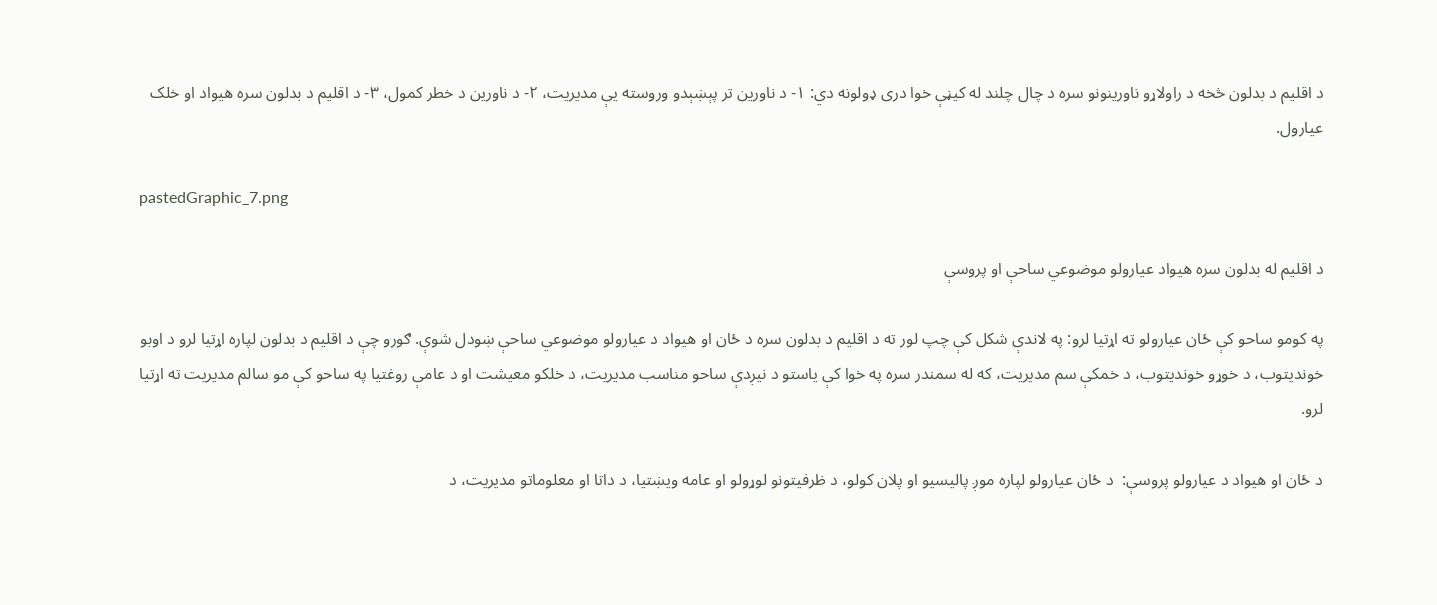د اقلیم د بدلون څخه د راولاړو ناورینونو سره د چال چلند له کیڼې خوا دری ډولونه دي: ۱- د ناورین تر پېښېدو وروسته یې مدیریت، ۲- د ناورین د خطر کمول، ۳- د اقلیم د بدلون سره هیواد او خلک عیارول.

pastedGraphic_7.png

د اقلیم له بدلون سره هیواد عیارولو موضوعي ساحې او پروسې

په کومو ساحو کې ځان عیارولو ته اړتیا لرو: په لاندې شکل کې چپ لور ته د اقلیم د بدلون سره د ځان او هیواد د عیارولو موضوعي ساحې ښودل شوې. ګورو چې د اقلیم د بدلون لپاره اړتیا لرو د اوبو خوندیتوب، د خوړو خوندیتوب، د خمکې سم مدیریت، که له سمندر سره په خوا کې یاستو د نیږدې ساحو مناسب مدیریت، د خلکو معیشت او د عامې روغتیا په ساحو کې مو سالم مدیریت ته اړتیا لرو.

د ځان او هیواد د عیارولو پروسې:  د ځان عیارولو لپاره موږ پالیسیو او پلان کولو، د ظرفیتونو لوړولو او عامه ویښتیا، د داتا او معلوماتو مدیریت، د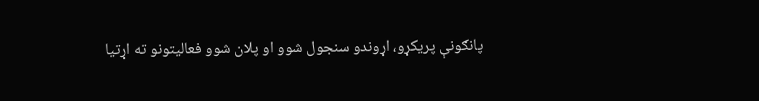پانګونې پریکړو، اړوندو سنجول شوو او پلان شوو فعالیتونو ته اړتیا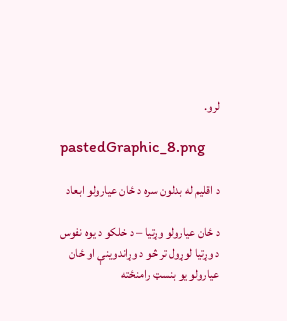لرو.

pastedGraphic_8.png

د اقلیم له بدلون سره د ځان عیارولو ابعاد

د ځان عیارولو وړتیا – د خلکو د یوه نفوس د وړتیا لوړول تر څو د وړاندوینې او ځان عیارولو یو بنسټ رامنځته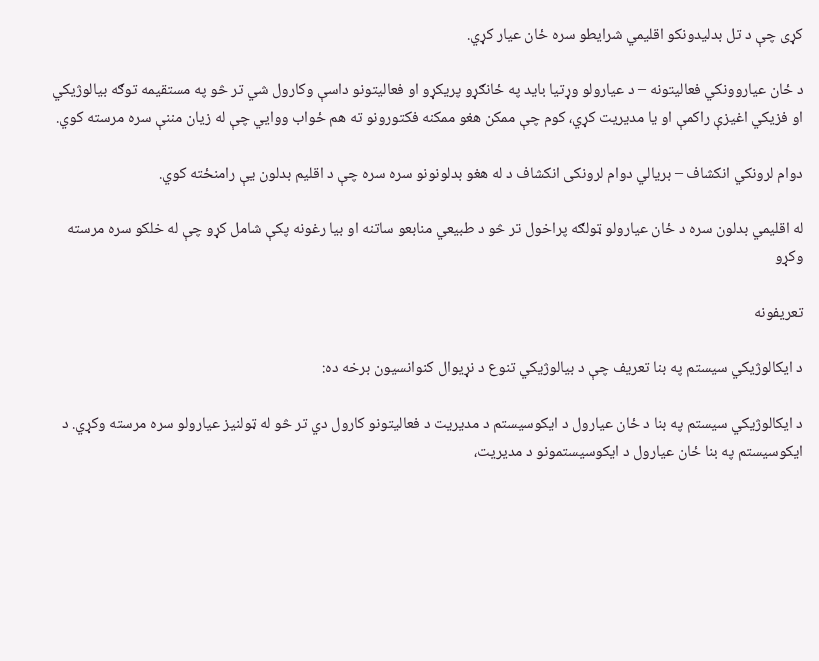کړی چې د تل بدلیدونکو اقلیمي شرایطو سره ځان عیار کړي.

د ځان عیاروونکي فعالیتونه – د عیارولو وړتیا باید په ځانګړو پریکړو او فعالیتونو داسې وکارول شي تر څو په مستقیمه توګه بیالوژیکي او فزیکي اغیزې راکمې او یا مدیریت کړي، کوم چې ممکن هغو ممکنه فکتورونو ته هم ځواب ووايي چې له زیان مننې سره مرسته کوي.

دوام لرونکي انکشاف – بریالي دوام لرونکی انکشاف د له هغو بدلونونو سره سره چې د اقلیم بدلون یې رامنځته کوي.

له اقلیمي بدلون سره د ځان عیارولو ټولګه پراخول تر څو د طبیعي منابعو ساتنه او بیا رغونه پکې شامل کړو چې له خلکو سره مرسته وکړو

تعریفونه

د ایکالوژیکي سیستم په بنا تعریف چې د بیالوژيکي تنوع د نړیوال کنوانسیون برخه ده:

د ایکالوژيکي سیستم په بنا د ځان عیارول د ایکوسیستم د مدیریت د فعالیتونو کارول دي تر څو له ټولنیز عیارولو سره مرسته وکړي. د ایکوسیستم په بنا ځان عیارول د ایکوسیستمونو د مدیریت،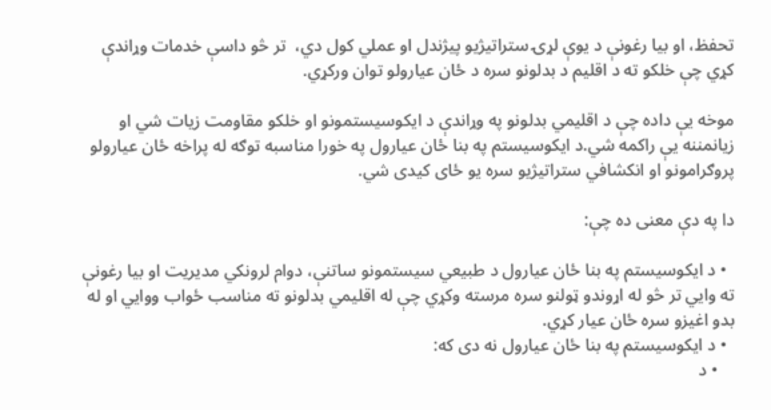تحفظ، او بیا رغونې د یوې لړۍ ستراتیژیو پیژندل او عملي کول دي،  تر څو داسې خدمات وړاندې کړي چې خلکو ته د اقلیم د بدلونو سره د ځان عیارولو توان ورکړي.

موخه یې داده چې د اقلیمي بدلونو په وړاندې د ایکوسیستمونو او خلکو مقاومت زیات شي او زیانمننه یې راکمه شي.د ایکوسیستم په بنا ځان عیارول په خورا مناسبه توګه له پراخه ځان عیارولو پروګرامونو او انکشافي ستراتیژیو سره یو ځای کیدی شي.

دا په دې معنی ده چې:

  • د ایکوسیستم په بنا ځان عیارول د طبیعي سیستمونو ساتنې، دوام لرونکي مدیریت او بیا رغونې ته وايي تر څو له اړوندو ټولنو سره مرسته وکړي چې له اقلیمي بدلونو ته مناسب ځواب ووایي او له بدو اغیزو سره ځان عیار کړي.
  • د ایکوسیستم په بنا ځان عیارول نه دی که:
    • د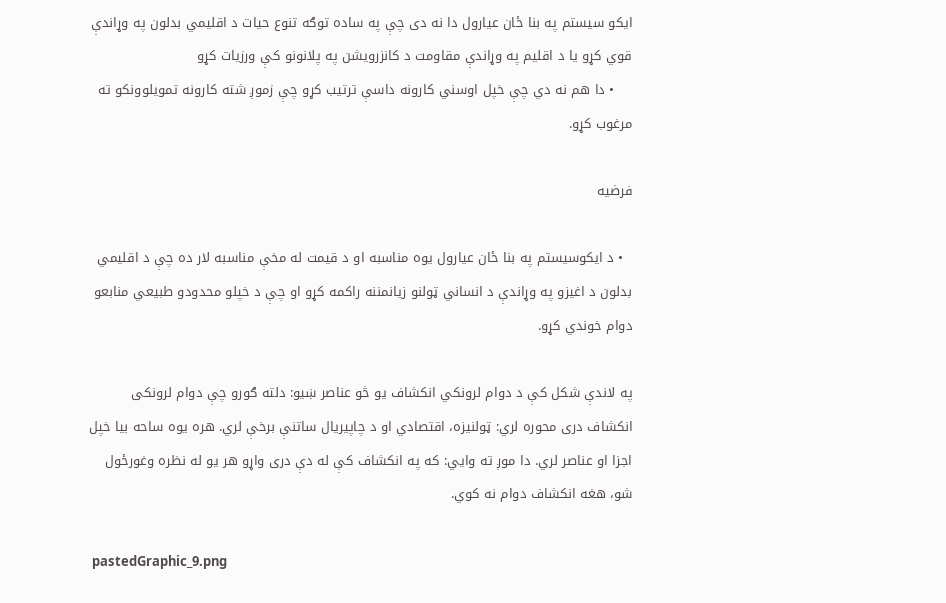ایکو سیستم په بنا ځان عیارول دا نه دی چې په ساده توګه تنوع حیات د اقلیمي بدلون په وړاندې قوي کړو یا د اقلیم په وړاندې مقاومت د کانزرویشن په پلانونو کې ورزیات کړو
    • دا هم نه دي چې خپل اوسني کارونه داسې ترتیب کړو چې زموږ شته کارونه تمویلوونکو ته مرغوب کړو.

فرضیه

  • د ایکوسیستم په بنا ځان عیارول یوه مناسبه او د قیمت له مخې مناسبه لار ده چې د اقلیمي بدلون د اغیزو په وړاندې د انساني ټولنو زیانمننه راکمه کړو او چې د خپلو محدودو طبیعي منابعو دوام خوندي کړو.

په لاندې شکل کې د دوام لرونکي انکشاف یو څو عناصر ښیو: دلته ګورو چې دوام لرونکی انکشاف دری محوره لري: ټولنیزه، اقتصادي او د چاپیریال ساتنې برخې لري. هره یوه ساحه بیا خپل اجزا او عناصر لري. دا موږ ته وايي: که په انکشاف کې له دې دری واړو هر یو له نظره وغورځول شو، هغه انکشاف دوام نه کوي.

 pastedGraphic_9.png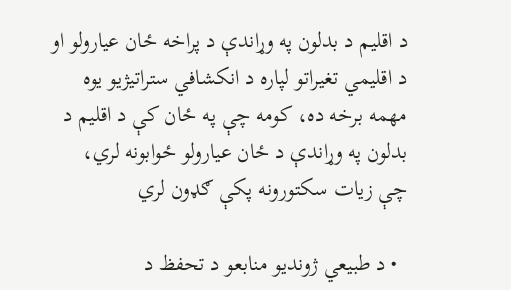د اقلیم د بدلون په وړاندې د پراخه ځان عیارولو او د اقلیمي تغیراتو لپاره د انکشافي ستراتیژیو یوه مهمه برخه ده، کومه چې په ځان کې د اقلیم د بدلون په وړاندې د ځان عیارولو ځوابونه لري، چې زیات سکتورونه پکې ګډون لري

  • د طبیعي ژوندیو منابعو د تحفظ د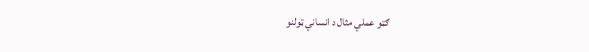ګټو عملي مثال د انساني ټولنو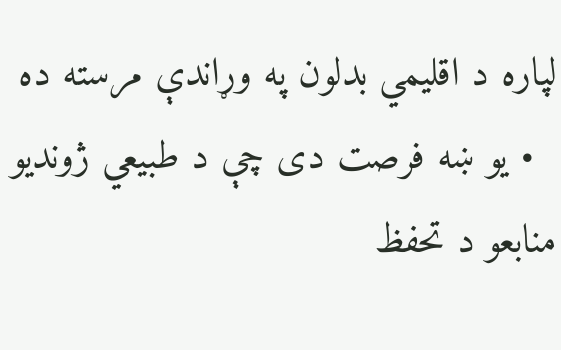لپاره د اقلیمي بدلون په وړاندې مرسته ده
  • یو ښه فرصت دی چې د طبیعي ژوندیو منابعو د تحفظ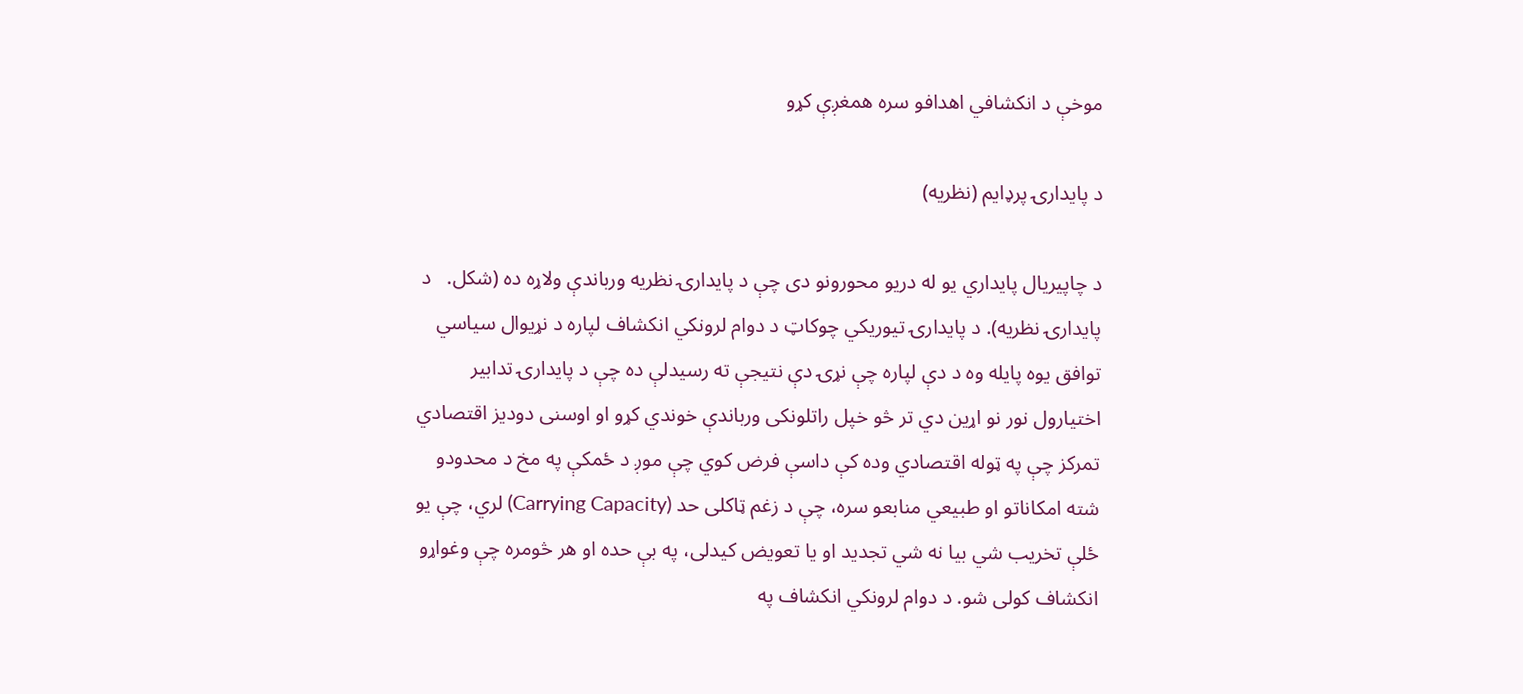موخې د انکشافي اهدافو سره همغږې کړو

د پایدارۍ پرډایم (نظریه)

د چاپیریال پایداري یو له دریو محورونو دی چې د پایدارۍ نظریه ورباندې ولاړه ده (شکل.   د پایدارۍ نظریه). د پایدارۍ تیوریکي چوکاټ د دوام لرونکي انکشاف لپاره د نړیوال سیاسي توافق یوه پایله وه د دې لپاره چې نړۍ دې نتیجې ته رسیدلې ده چې د پایدارۍ تدابیر اختیارول نور نو اړین دي تر څو خپل راتلونکی ورباندې خوندي کړو او اوسنی دودیز اقتصادي تمرکز چې په ټوله اقتصادي وده کې داسې فرض کوي چې موږ د ځمکې په مخ د محدودو شته امکاناتو او طبیعي منابعو سره، چې د زغم ټاکلی حد (Carrying Capacity) لري، چې یو ځلې تخریب شي بیا نه شي تجدید او یا تعویض کیدلی، په بې حده او هر څومره چې وغواړو انکشاف کولی شو. د دوام لرونکي انکشاف په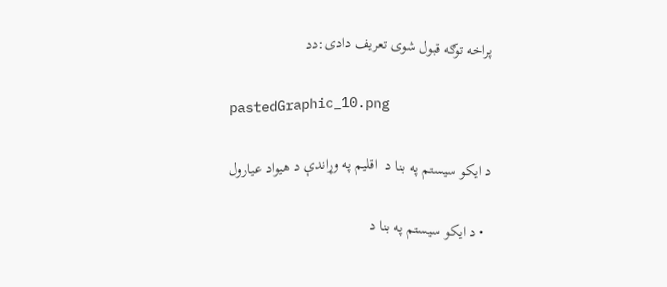پراخه توګه قبول شوی تعریف دادی:دد

pastedGraphic_10.png

د ایکو سیستم په بنا د  اقلیم په وړاندې د هیواد عیارول

  • د ایکو سیستم په بنا د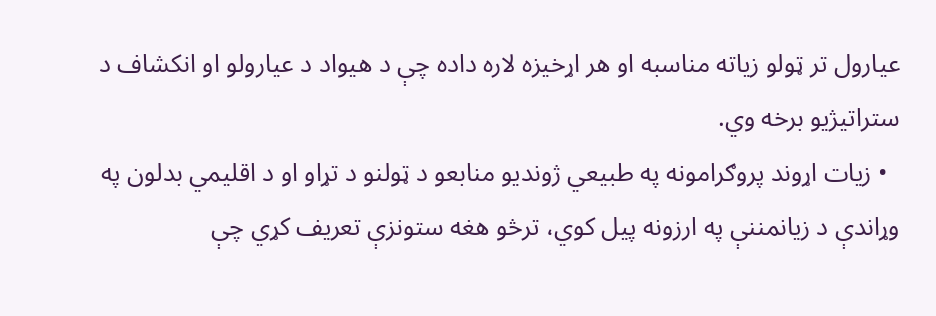عیارول تر ټولو زیاته مناسبه او هر اړخیزه لاره داده چې د هیواد د عیارولو او انکشاف د ستراتیژیو برخه وي.
  • زیات اړوند پروګرامونه په طبیعي ژوندیو منابعو د ټولنو د تړاو او د اقلیمي بدلون په وړاندې د زیانمننې په ارزونه پيل کوي، ترڅو هغه ستونزې تعریف کړي چې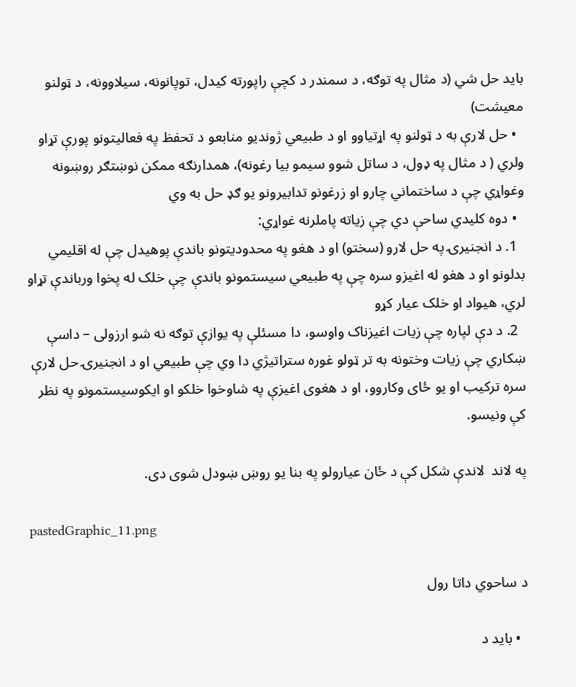باید حل شي (د مثال په توګه، د سمندر د کچې راپورته کیدل، توپانونه، سیلاوونه، د ټولنو معیشت)
  • حل لارې به د ټولنو په اړتیاوو او د طبیعي ژوندیو منابعو د تحفظ په فعالیتونو پورې تړاو ولري ( د مثال په ډول، د ساتل شوو سیمو بیا رغونه)، همدارنګه ممکن نوښتګر روښونه وغواړي چې د ساختماني چارو او زرغونو تدابیرونو یو ګډ حل به وي
  • دوه کلیدي ساحې دي چې زیاته پاملرنه غواړي:
  1. د انجنیرۍ په حل لارو (سختو) او د هغو په محدودیتونو باندې پوهیدل چې له اقلیمي بدلونو او د هغو له اغیزو سره چې په طبیعي سیستمونو باندې چې خلک له پخوا ورباندې تړاو لري، هیواد او خلک عیار کړو
  2. د دې لپاره چې زیات اغیزناک واوسو، دا مسئلې په یوازې توګه نه شو ارزولی – داسې ښکاري چې زیات وختونه به تر ټولو غوره ستراتيژي دا وي چې طبیعي او د انجنیرۍ حل لارې سره ترکیب او یو ځای وکاروو، او د هغوی اغیزې په شاوخوا خلکو او ایکوسیستمونو په نظر کې ونیسو.

په لاند  لاندې شکل کې د ځان عیارولو په بنا یو روښ ښودل شوی دی.

pastedGraphic_11.png

د ساحوي داتا رول

  • باید د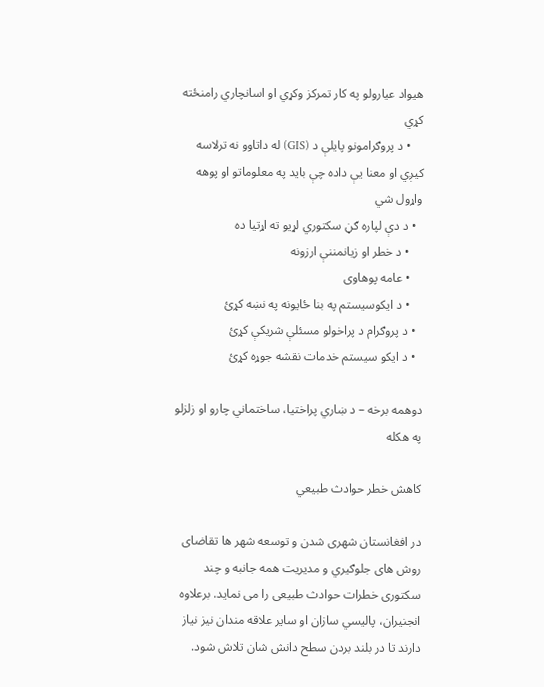هیواد عیارولو په کار تمرکز وکړي او اسانچاري رامنځته کړي
    • د پروګرامونو پایلې د (GIS) له داتاوو نه ترلاسه کیږي او معنا یې داده چې باید په معلوماتو او پوهه واړول شي
  • د دې لپاره ګڼ سکتوري لړیو ته اړتیا ده
    • د خطر او زیانمننې ارزونه
    • عامه پوهاوی
    • د ایکوسیستم په بنا ځایونه په نښه کړئ
  • د پروګرام د پراخولو مسئلې شریکې کړئ
  • د ایکو سیستم خدمات نقشه جوړه کړئ

دوهمه برخه – د ښاري پراختیا، ساختماني چارو او زلزلو په هکله

کاهش خطر حوادث طبیعي

در افغانستان شهری شدن و توسعه شهر ها تقاضای روش های جلوګیري و مدیریت همه جانبه و چند سکتوری خطرات حوادث طبیعی را می نماید. برعلاوه انجنیران، پالیسي سازان او سایر علاقه مندان نیز نیاز دارند تا در بلند بردن سطح دانش شان تلاش شود.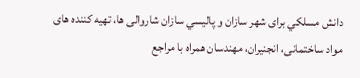دانش مسلکي برای شهر سازان و پالیسي سازان شاروالی ها، تهیه کننده های مواد ساختمانی، انجنیران، مهندسان همراه با مراجع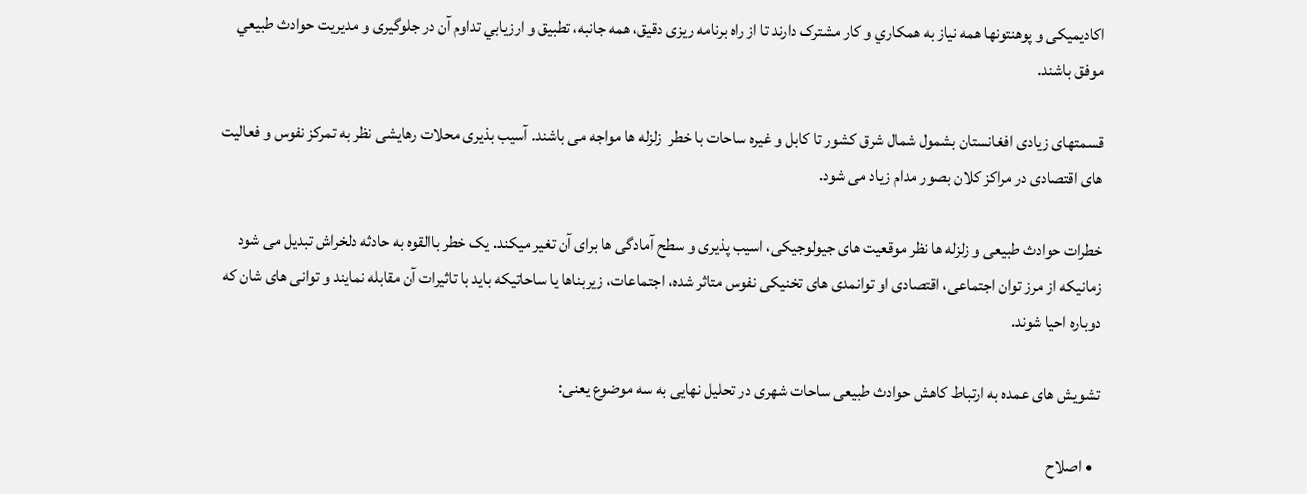اکادیمیکی و پوهنتونها همه نیاز به همکاري و کار مشترک دارند تا از راه برنامه ریزی دقیق، همه جانبه، تطبیق و ارزیابي تداوم آن در جلوگیری و مدیریت حوادث طبیعي موفق باشند.

قسمتهای زیادی افغانستان بشمول شمال شرق کشور تا کابل و غیره ساحات با خطر  زلزله ها مواجه می باشند. آسیب بذیری محلات رهایشی نظر به تمرکز نفوس و فعالیت های اقتصادی در مراکز کلان بصور مدام زیاد می شود.

خطرات حوادث طبیعی و زلزله ها نظر موقعیت های جیولوجیکی، اسیب پذیری و سطح آمادگی ها برای آن تغیر میکند. یک خطر باالقوه به حادثه دلخراش تبدیل می شود زمانیکه از مرز توان اجتماعی، اقتصادی او توانمدی های تخنیکی نفوس متاثر شده، اجتماعات، زیربناها یا ساحاتیکه باید با تاثیرات آن مقابله نمایند و توانی های شان که دوباره احیا شوند.

تشویش های عمده به ارتباط کاهش حوادث طبیعی ساحات شهری در تحلیل نهایی به سه موضوع یعنی:

  • اصلاح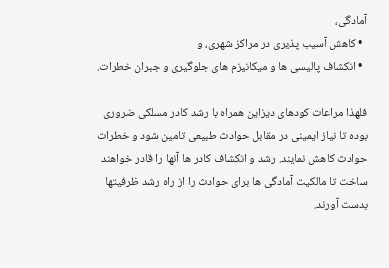آمادگی،
  • کاهش آسیب پذیری در مراکز شهری، و
  • انکشاف پالیسی ها و میکانیزم های جلوگیری و جبران خطرات.

فلهذا مراعات کودهای دیزاین همراه با رشد کادر مسلکی ضروری بوده تا نیاز ایمینی در مقابل حوادث طبیعی تامین شود و خطرات حوادث کاهش نمایند. رشد و انکشاف کادر ها آنها را قادر خواهند ساخت تا مالکیت آمادگی ها برای حوادث را از راه رشد ظرفیتها بدست آورند.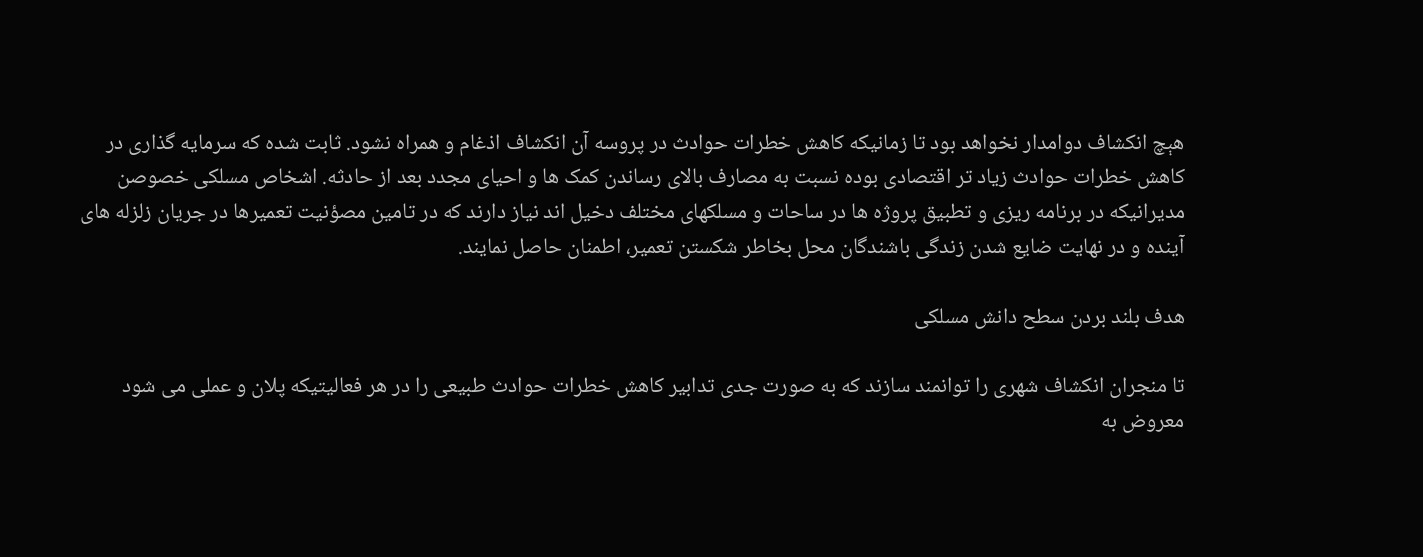هېچ انکشاف دوامدار نخواهد بود تا زمانیکه کاهش خطرات حوادث در پروسه آن انکشاف اذغام و همراه نشود. ثابت شده که سرمایه گذاری در کاهش خطرات حوادث زیاد تر اقتصادی بوده نسبت به مصارف بالای رساندن کمک ها و احیای مجدد بعد از حادثه. اشخاص مسلکی خصوصن مدیرانیکه در برنامه ریزی و تطبیق پروژه ها در ساحات و مسلکهای مختلف دخیل اند نیاز دارند که در تامین مصؤنیت تعمیرها در جریان زلزله های آینده و در نهایت ضایع شدن زندگی باشندگان محل بخاطر شکستن تعمیر، اطمنان حاصل نمایند.

هدف بلند بردن سطح دانش مسلکی

تا منجران انکشاف شهری را توانمند سازند که به صورت جدی تدابیر کاهش خطرات حوادث طبیعی را در هر فعالیتیکه پلان و عملی می شود معروض به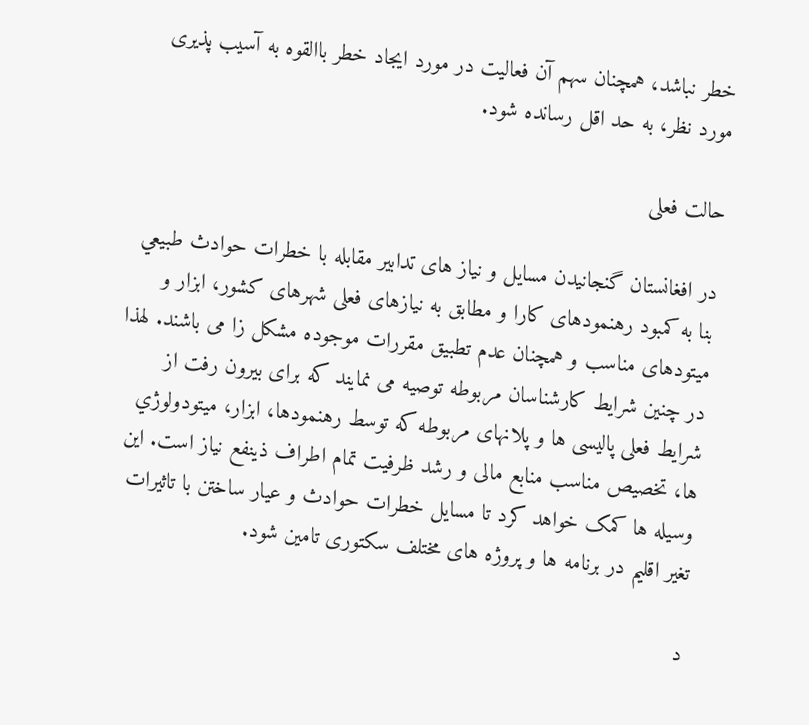خطر نباشد، همچنان سهم آن فعالیت در مورد ایجاد خطر باالقوه به آسیب پذیری مورد نظر، به حد اقل رسانده شود.

حالت فعلی

در افغانستان گنجانیدن مسایل و نیاز های تدابیر مقابله با خطرات حوادث طبیعي بنا به کمبود رهنمودهای کارا و مطابق به نیازهای فعلی شهرهای کشور، ابزار و میتودهای مناسب و همچنان عدم تطبیق مقررات موجوده مشکل زا می باشند. لهذا در چنین شرایط کارشناسان مربوطه توصیه می نمایند که برای بیرون رفت از شرایط فعلی پالیسی ها و پلانهای مربوطه که توسط رهنمودها، ابزار، میتودولوژي ها، تخصیص مناسب منابع مالی و رشد ظرفیت تمام اطراف ذینفع نیاز است. این وسیله ها کمک خواهد کرد تا مسایل خطرات حوادث و عیار ساختن با تاثیرات تغیر اقلیم در برنامه ها و پروژه های مختلف سکتوری تامین شود.

د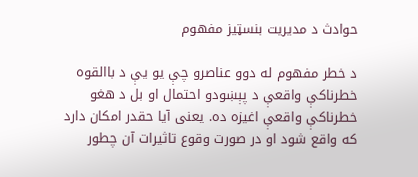حوادث د مدیریت بنسټیز مفهوم

د خطر مفهوم له دوو عناصرو چې یو یې د باالقوه خطرناکې واقعې د پېښودو احتمال او بل د هغو خطرناکې واقعې اغیزه ده. یعنی آیا حقدر امکان دارد که واقع شود او در صورت وقوع تاثیرات آن چطور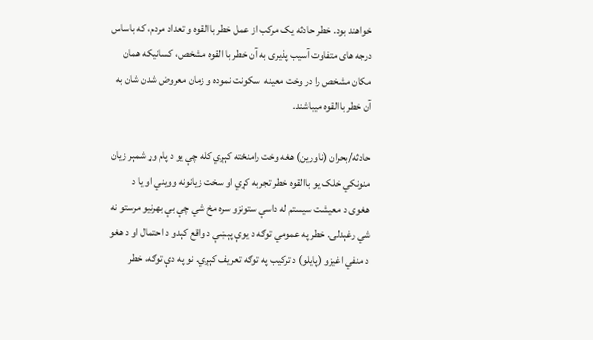خواهند بود. خطر حادثه یک مرکب از عمل خطر باالقوه و تعداد مردم، که باساس درجه های متفاوت آسیب پذیری به آن خطر با القوه مشخص، کسانیکه همان مکان مشخص را در وخت معینه  سکونت نموده و زمان معروض شدن شان به آن خطر باالقوه میباشند.

حادثه/بحران (ناورین) هغه وخت رامنځته کېږي کله چې یو د پام وړ شمېر زیان منونکي خلک یو باالقوه خطر تجربه کړي او سخت زیانونه وویني او یا د هغوی د معیشت سیستم له داسې ستونزو سره مخ شي چې بې بهرنیو مرستو نه شي رغېدلی. خطر په عمومي توګه د یوې پېښې د واقع کېدو د احتمال او د هغو د منفي اغیزو (پایلو) د ترکیب په توګه تعریف کېږي. نو په دې توګه، خطر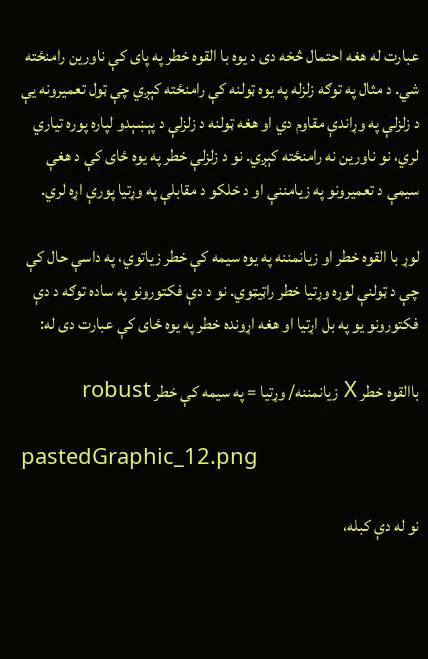عبارت له هغه احتمال څخه دی د یوه با القوه خطر په پای کې ناورین رامنځته شي. د مثال په توګه زلزله په یوه ټولنه کې رامنځته کېږي چې ټول تعمیرونه یې د زلزلې په وړاندې مقاوم دي او هغه ټولنه د زلزلې د پېښېدو لپاره پوره تیاري لري، نو ناورین نه رامنځته کېږي. نو د زلزلې خطر په یوه ځای کې د هغې سیمې د تعمیرونو په زیامننې او د خلکو د مقابلې په وړتیا پورې اړه لري.

لوړ با القوه خطر او زیانمننه په یوه سیمه کې خطر زیاتوي، په داسې حال کې چې د ټولنې لوړه وړتیا خطر راټیټوي. نو د دې فکتورونو په ساده توګه د دې فکتورونو یو په بل اړتیا او هغه اړونده خطر په یوه ځای کې عبارت دی له:

باالقوه خطر X زیانمننه/ وړتیا = په سیمه کې خطر robust

pastedGraphic_12.png

نو له دې کبله،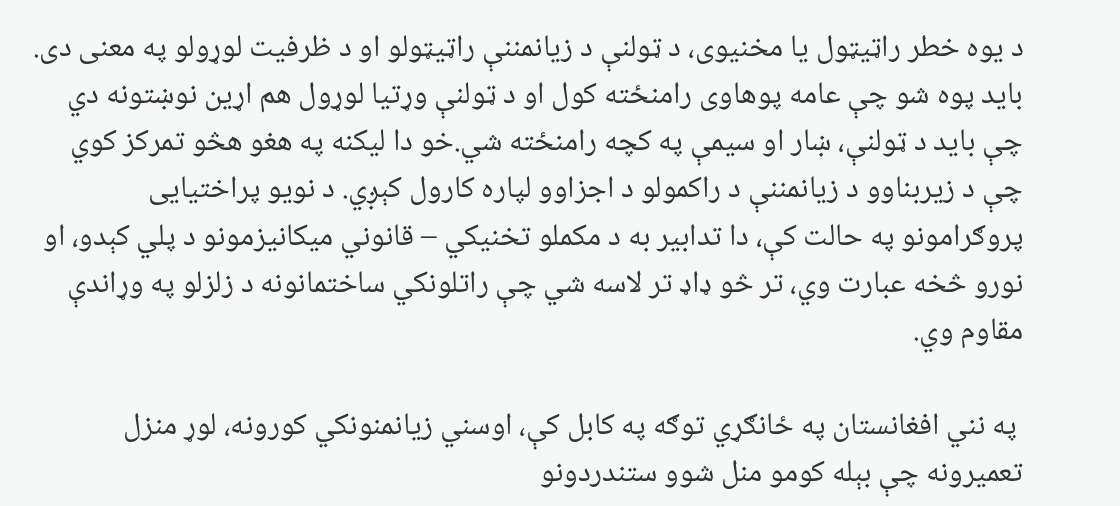د یوه خطر راټیټول یا مخنیوی، د ټولنې د زیانمننې راټیټولو او د ظرفیت لوړولو په معنی دی. باید پوه شو چې عامه پوهاوی رامنځته کول او د ټولنې وړتیا لوړول هم اړین نوښتونه دي چې باید د ټولنې، ښار او سیمې په کچه رامنځته شي.خو دا لیکنه په هغو هڅو تمرکز کوي چې د زیربناوو د زیانمننې د راکمولو د اجزاوو لپاره کارول کېږي. د نویو پراختیایی پروګرامونو په حالت کې، دا تدابیر به د مکملو تخنیکي – قانوني میکانیزمونو د پلي کېدو، او نورو څخه عبارت وي، تر څو ډاډ تر لاسه شي چې راتلونکي ساختمانونه د زلزلو په وړاندې مقاوم وي.

 په نني افغانستان په ځانګړي توګه په کابل کې، اوسني زیانمنونکي کورونه، لوړ منزل تعمیرونه چې بېله کومو منل شوو ستندردونو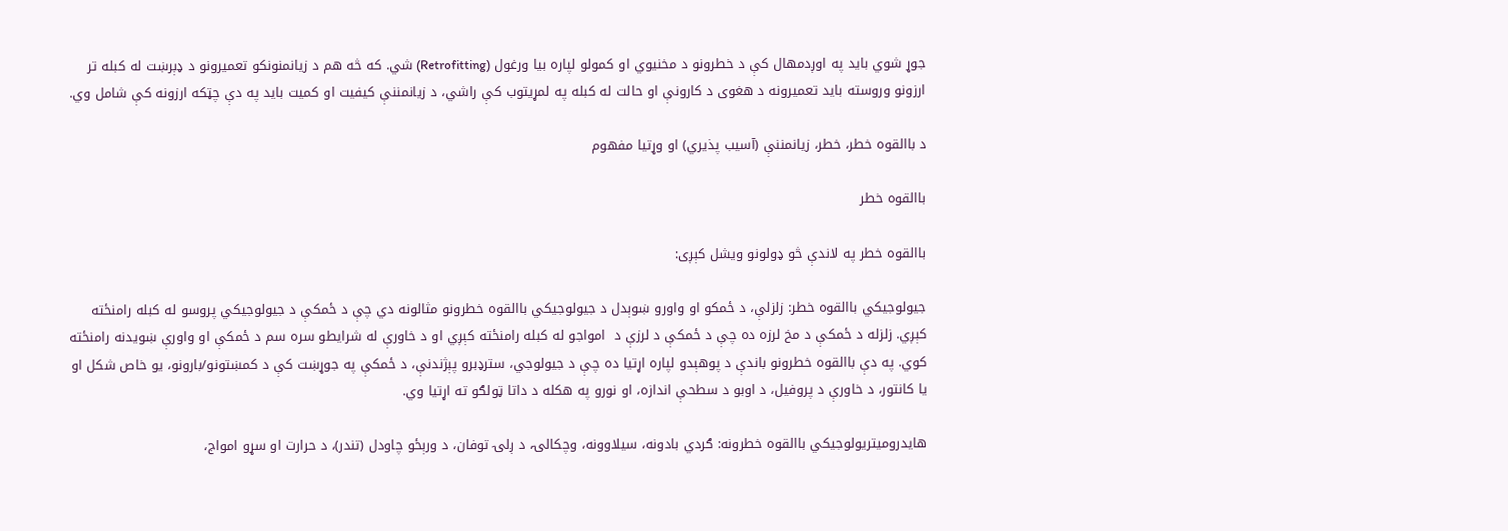جوړ شوي باید په اوږدمهال کې د خطرونو د مخنیوي او کمولو لپاره بیا ورغول (Retrofitting) شي. که څه هم د زیانمنونکو تعمیرونو د ډېرښت له کبله تر ارزونو وروسته باید تعمیرونه د هغوی د کارونې او حالت له کبله په لمړیتوب کې راشي، د زیانمننې کیفیت او کمیت باید په دې چټکه ارزونه کې شامل وي.

د باالقوه خطر، خطر، زیانمننې (آسیب پذیري) او وړتیا مفهوم

باالقوه خطر

باالقوه خطر په لاندې څو ډولونو ویشل کېږی:

جیولوجیکي باالقوه خطر: زلزلې، د ځمکو او واورو ښوېدل د جیولوجیکي باالقوه خطرونو مثالونه دي چې د ځمکې د جیولوجیکي پروسو له کبله رامنځته کېږي. زلزله د ځمکې د مخ لرزه ده چې د ځمکې د لرزې د  امواجو له کبله رامنځته کېږي او د خاورې له شرایطو سره سم د ځمکې او واورې ښویدنه رامنځته کوي. په دې باالقوه خطرونو باندې د پوهېدو لپاره اړتیا ده چې د جیولوجي، سترډبرو پېژندنې، د ځمکې په جوړښت کې د کمښتونو/بارونو، یو خاص شکل او یا کانتور، د خاورې د پروفیل، د اوبو د سطحې اندازه، او نورو په هکله د داتا ټولګو ته اړتیا وي.

هایدرومیتریولوجیکي باالقوه خطرونه: ګردي بادونه، سیلاوونه، وچکالۍ، د ږلۍ توفان، د ورېځو چاودل (تندر)، د حرارت او سړو امواج،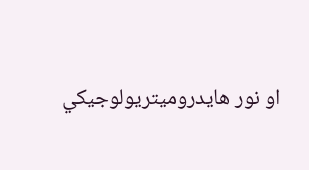او نور هایدرومیتریولوجیکي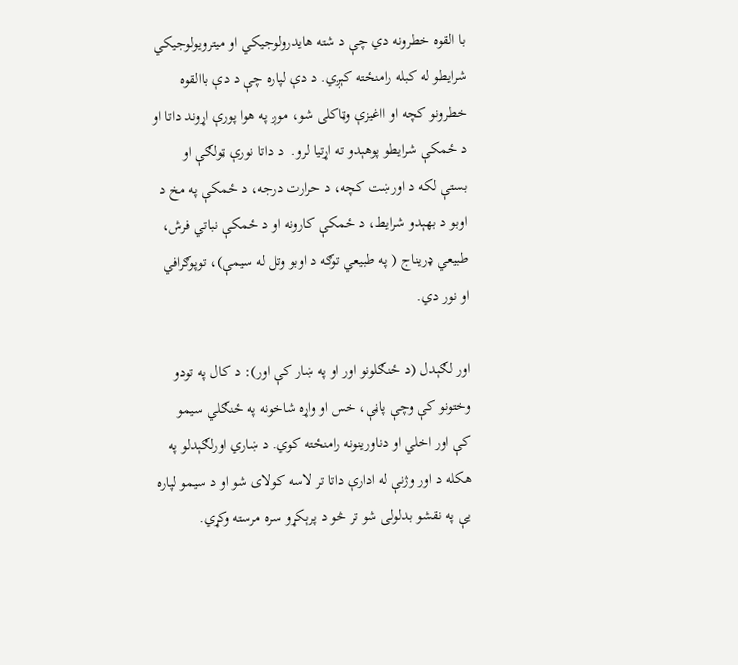با القوه خطرونه دي چې د شته هایدرولوجیکي او میترویولوجیکي شرایطو له کبله رامنځته کېږي. د دې لپاره چې د دې باالقوه خطرونو کچه او ااغیزې وټاکلی شو، موږ په هوا پورې اړوند داتا او د ځمکې شرایطو پوهېدو ته اړتیا لرو.  د داتا نورې ټولګې او بستې لکه د اورښت کچه، د حرارت درجه، د ځمکې په مخ د اوبو د بهېدو شرایط، د ځمکې کارونه او د ځمکې نباتي فرش، طبیعي ډریناج ( په طبیعي توګه د اوبو وتل له سیمې)، توپوګرافي او نور دي.

اور لګېدل (د ځنګلونو اور او په ښار کې اور): د کال په تودو وختونو کې وچې پاڼې، خس او واړه شاخونه په ځنګلي سیمو کې اور اخلي او دناورینونه رامنځته کوي. د ښاري اورلګېدلو په هکله د اور وژنې له ادارې داتا تر لاسه کولای شو او د سیمو لپاره یې په نقشو بدلولی شو تر څو د پرېکړو سره مرسته وکړي.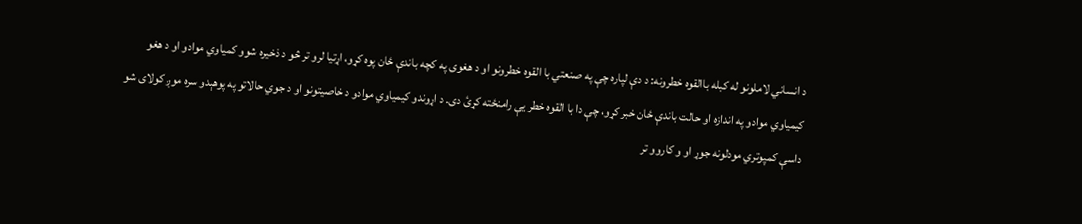د انساني لاملونو له کبله باالقوه خطرونه: د دې لپاره چې په صنعتي با القوه خطرونو او د هغوی په کچه باندې ځان پوه کړو، اړتیا لرو تر څو د ذخیره شوو کمیاوي موادو او د هغو کیمیاوي موادو په اندازه او حالت باندې ځان خبر کړو، چې دا با القوه خطر یې رامنځته کړئ دی. د اړوندو کیمیاوي موادو د خاصیتونو او د جوي حالاتو په پوهېدو سره موږ کولای شو داسې کمپوتري مودلونه جوړ او و کاروو تر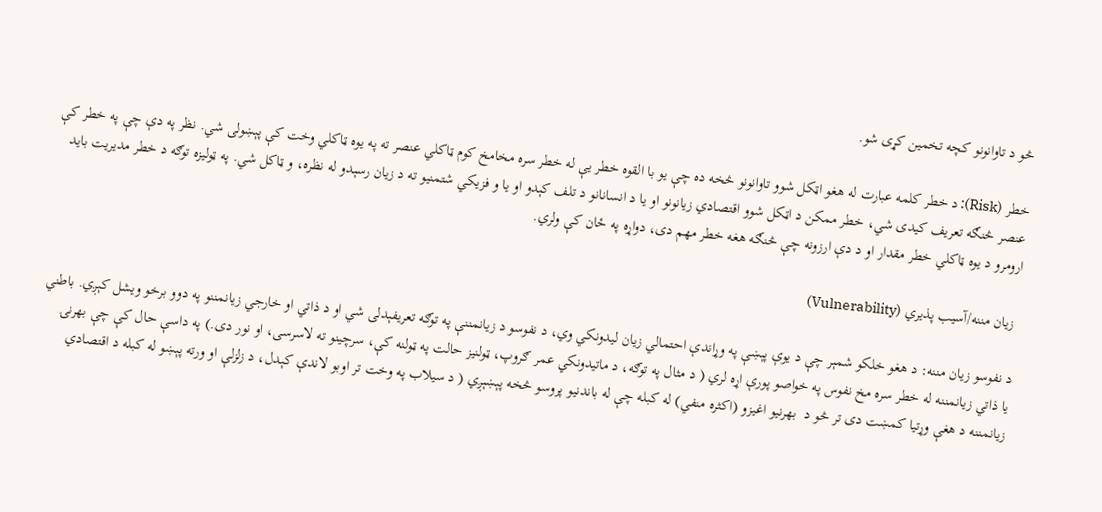څو د تاوانونو کچه تخمین کړی شو.

خطر (Risk): د خطر کلمه عبارت له هغو اټکل شوو تاوانونو څخه ده چې یو با القوه خطر یې له خطر سره مخامخ کوم ټاکلي عنصر ته په یوه ټاکلي وخت کې پېښولی شي. نظر په دې چې په خطر کې عنصر څنګه تعریف کیدی شي، خطر ممکن د اټکل شوو اقتصادي زیانونو او یا د انسانانو د تلف کېدو او یا و فزیکي شتمنیو ته د زیان رسېدو له نظره، و ټاکل شي. په ټولیزه توګه د خطر مدیریت باید ارومرو د یوه ټاکلي خطر مقدار او د دې ارزونه چې څنګه هغه خطر مهم دی، دواړه په ځان کې ولري.

 زیان مننه/آسیب پذیري (Vulnerability)

د نفوسو زیان مننه: د هغو خلکو شمېر چې د یوې پېښې په وړاندې احتمالي زیان لیدونکي وي، د نفوسو د زیانمننې په توګه تعریفېدلی شي او د ذاتي او خارجي زیانمننو په دوو برخو ویشل کېږي. باطني یا ذاتي زیانمننه له خطر سره مخ نفوس په خواصو پورې اړه لري ( د مثال په توګه، د ماتیدونکي عمر ګروپ، ټولنیز حالت په ټولنه کې، سرچینو ته لاسرسی، او نور دی.) په داسې حال کې چې بهرنۍ زیانمننه د هغې وړتیا کمښت دی تر څو د  بهرنیو اغیزو (اکثره منفي) له کبله چې له باندنیو پروسو څخه پېښېږي ( د سیلاب په وخت تر اوبو لاندې کېدل، د زلزلې او ورته پېښو له کبله د اقتصادي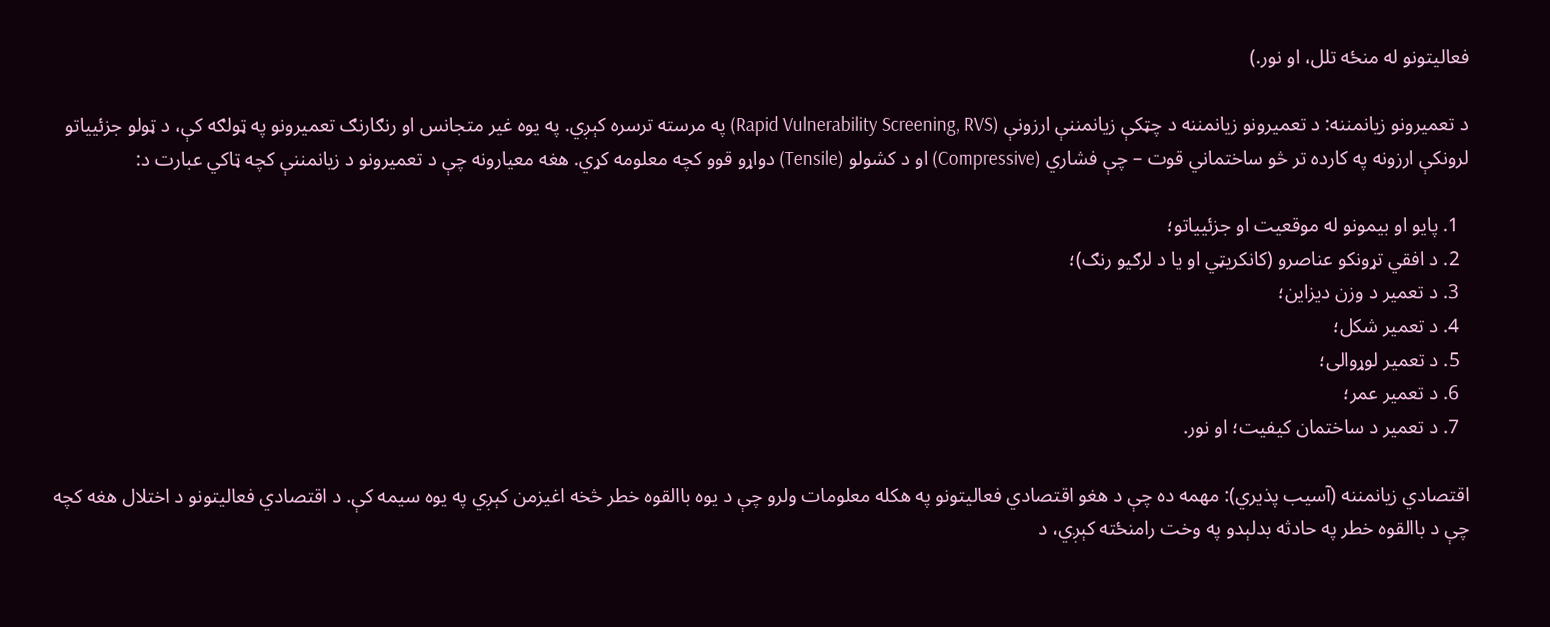فعالیتونو له منځه تلل، او نور.)

د تعمیرونو زیانمننه: د تعمیرونو زیانمننه د چټکې زیانمننې ارزونې (Rapid Vulnerability Screening, RVS) په مرسته ترسره کېږي. په یوه غیر متجانس او رنګارنګ تعمیرونو په ټولګه کې، د ټولو جزئییاتو لرونکې ارزونه په کارده تر څو ساختماني قوت – چې فشاري (Compressive) او د کشولو (Tensile) دواړو قوو کچه معلومه کړي. هغه معیارونه چې د تعمیرونو د زیانمننې کچه ټاکي عبارت د:

  1. پایو او بیمونو له موقعیت او جزئییاتو؛
  2. د افقي تړونکو عناصرو (کانکریټي او یا د لرګیو رنګ)؛
  3. د تعمیر د وزن دیزاین؛
  4. د تعمیر شکل؛
  5. د تعمیر لوړوالی؛
  6. د تعمیر عمر؛
  7. د تعمیر د ساختمان کیفیت؛ او نور.

اقتصادي زیانمننه (آسیب پذیري): مهمه ده چې د هغو اقتصادي فعالیتونو په هکله معلومات ولرو چې د یوه باالقوه خطر څخه اغیزمن کېږي په یوه سیمه کې. د اقتصادي فعالیتونو د اختلال هغه کچه چې د باالقوه خطر په حادثه بدلېدو په وخت رامنځته کېږي، د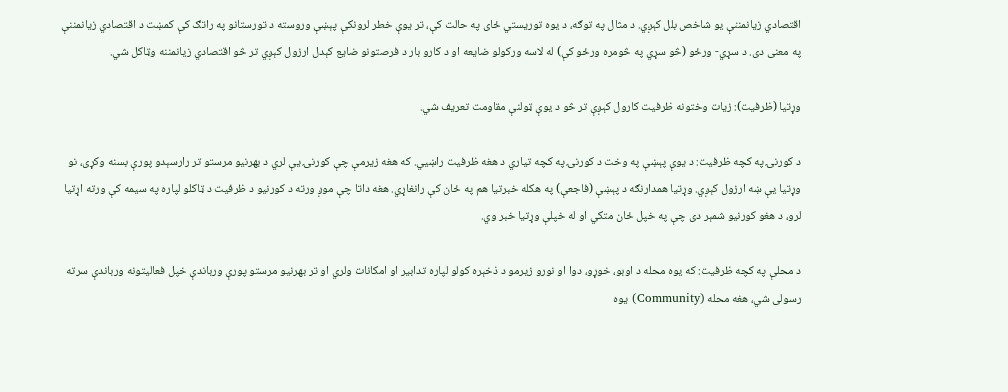اقتصادي زیانمننې یو شاخص بلل کېږي. د مثال په توګه، د یوه توریستي ځای په حالت کې، تر یوې خطر لرونکې پېښې وروسته د تورستانو په راتګ کې کمښت د اقتصادي زیانمننې په معنی دی. د سړي- ورځو (څو سړي په څومره ورځو کې) له لاسه ورکولو ضایعه او د کارو بار د فرصتونو ضایع کېدل ارزول کېږي تر څو اقتصادي زیانمننه وټاکل شي.

وړتیا (ظرفیت): زیات وختونه ظرفیت کارول کېږې تر څو د یوې ټولنې مقاومت تعریف شي.

د کورنۍ په کچه ظرفیت: د یوې پېښې په وخت د کورنۍ په کچه تیاري د هغه ظرفیت راښيي. که هغه زیرمې چې کورنۍ یې لري د بهرنیو مرستو تر رارسېدو پورې بسنه وکړی، نو وړتیا یې ښه ارزول کېږي. وړتیا همدارنګه د پېښې (فاجعې) په هکله خبرتیا هم په ځان کې رانغاړي. هغه داتا چې موږ ورته د کورنیو د ظرفیت د ټاکلو لپاره په سیمه کې ورته اړتیا لرو، د هغو کورنیو شمېر دی چې په خپل ځان متکي او له خپلې وړتیا خبر وي.

د محلې په کچه ظرفیت: که یوه محله د اوبو، خوړو، دوا او نورو زیرمو د ذخېره کولو لپاره تدابیر او امکانات ولري او تر بهرنیو مرستو پورې ورباندې خپل فعالیتونه ورباندې سرته رسولی شي، هغه محله (Community) یوه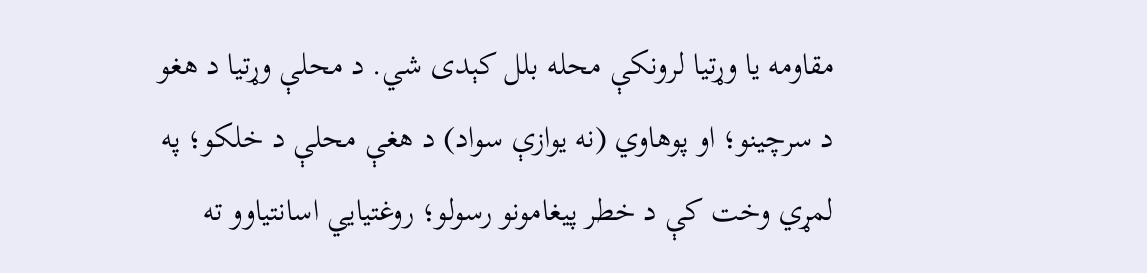مقاومه یا وړتیا لرونکې محله بلل کېدی شي. د محلې وړتیا د هغو د سرچینو؛ او پوهاوي (نه یوازې سواد) د هغې محلې د خلکو؛ په لمړي وخت کې د خطر پیغامونو رسولو؛ روغتیايي اسانتیاوو ته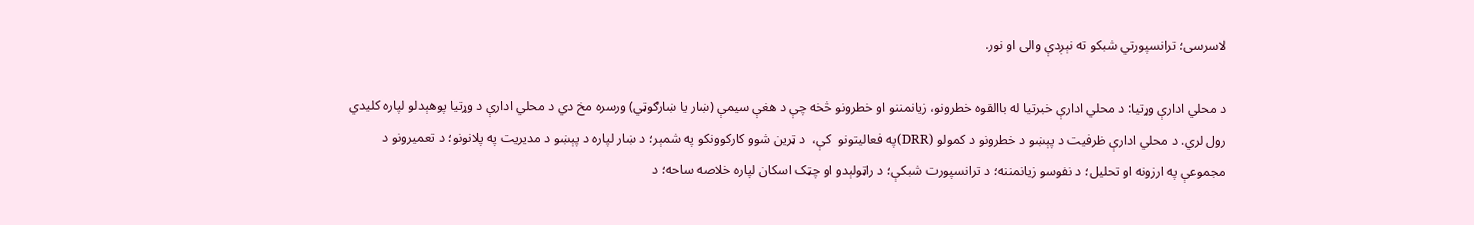لاسرسی؛ ترانسپورتي شبکو ته نېږدې والی او نور.

د محلي ادارې وړتیا: د محلي ادارې خبرتیا له باالقوه خطرونو، زیانمننو او خطرونو څخه چې د هغې سیمې (ښار یا ښارګوټي) ورسره مخ دي د محلي ادارې د وړتیا پوهېدلو لپاره کلیدي رول لري. د محلي ادارې ظرفیت د پېښو د خطرونو د کمولو (DRR)په فعالیتونو  کې،  د ټرین شوو کارکوونکو په شمېر؛ د ښار لپاره د پېښو د مدیریت په پلانونو؛ د تعمیرونو د مجموعې په ارزونه او تحلیل؛ د نفوسو زیانمننه؛ د ترانسپورت شبکې؛ د راټولېدو او چټک اسکان لپاره خلاصه ساحه؛ د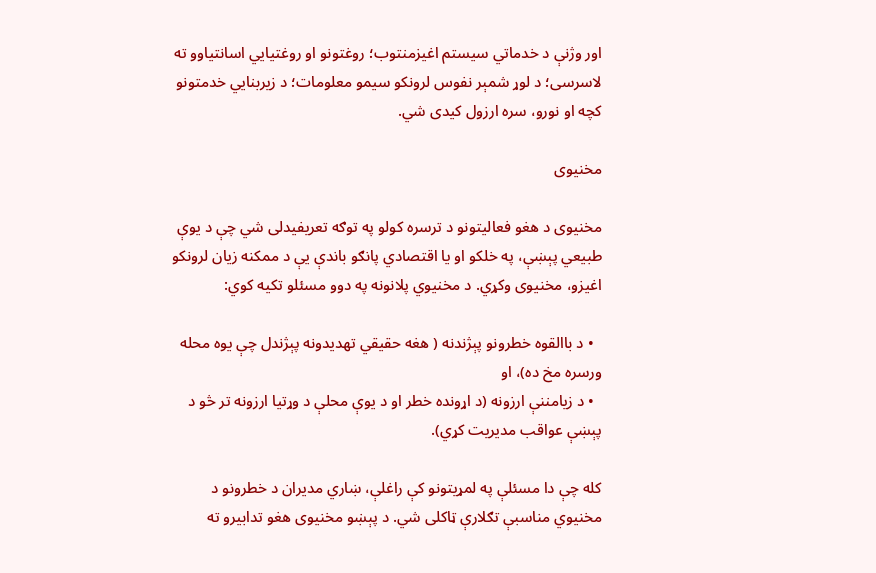اور وژنې د خدماتي سیستم اغیزمنتوب؛ روغتونو او روغتیايي اسانتیاوو ته لاسرسی؛ د لوړ شمېر نفوس لرونکو سیمو معلومات؛ د زیربنايي خدمتونو کچه او نورو، سره ارزول کیدی شي.

مخنیوی

مخنیوی د هغو فعالیتونو د ترسره کولو په توګه تعریفیدلی شي چې د یوې طبیعي پېښې، په خلکو او یا اقتصادي پانګو باندې یې د ممکنه زیان لرونکو اغیزو، مخنیوی وکړي. د مخنیوي پلانونه په دوو مسئلو تکیه کوي:

  • د باالقوه خطرونو پېژندنه ( هغه حقیقي تهدیدونه پېژندل چې یوه محله ورسره مخ ده)، او
  • د زیامننې ارزونه (د اړونده خطر او د یوې محلې د وړتیا ارزونه تر څو د پېښې عواقب مدیریت کړي).

کله چې دا مسئلې په لمړیتونو کې راغلې، ښاري مدیران د خطرونو د مخنیوي مناسبې تګلارې ټاکلی شي. د پېښو مخنیوی هغو تدابیرو ته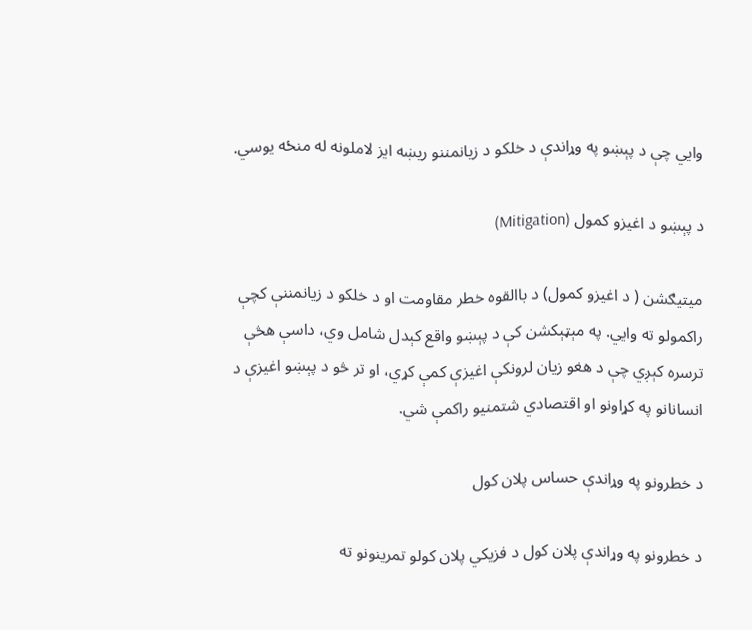وايي چې د پېښو په وړاندې د خلکو د زیانمننو ریښه ایز لاملونه له منځه یوسي.

د پېښو د اغیزو کمول (Mitigation)

میتیګشن ( د اغیزو کمول) د باالقوه خطر مقاومت او د خلکو د زیانمننې کچې راکمولو ته وايي. په مېټېکشن کې د پېښو واقع کېدل شامل وي، داسې هڅې ترسره کېږي چې د هغو زیان لرونکې اغیزې کمې کړي، او تر څو د پېښو اغیزې د انسانانو په کړاونو او اقتصادي شتمنیو راکمې شي.

د خطرونو په وړاندې حساس پلان کول

د خطرونو په وړاندې پلان کول د فزیکي پلان کولو تمرینونو ته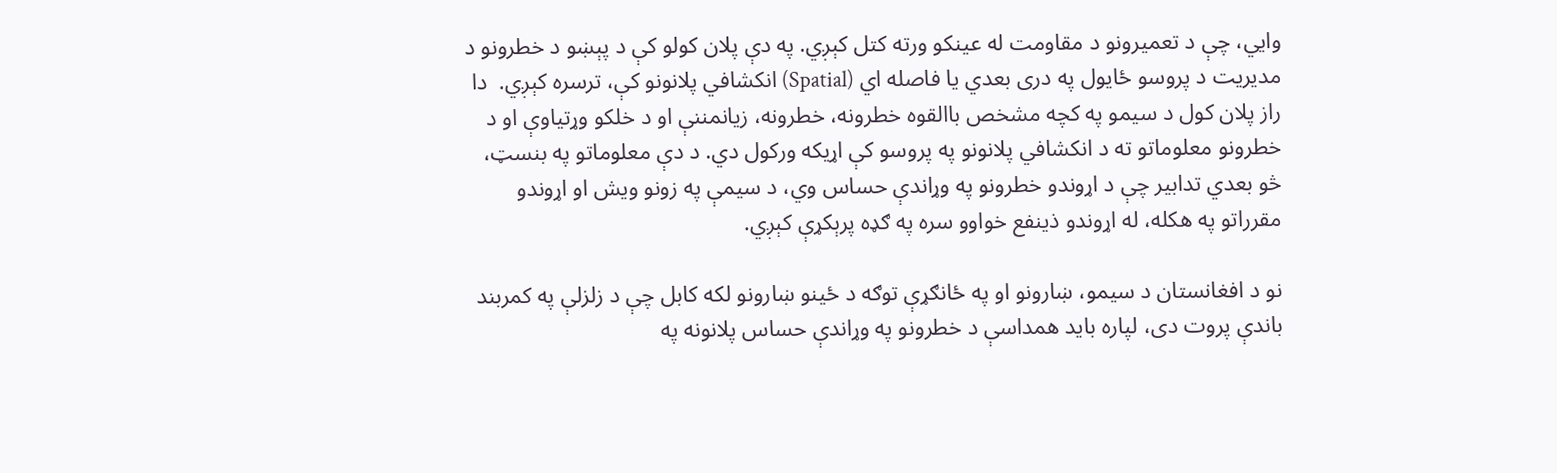وايي، چې د تعمیرونو د مقاومت له عینکو ورته کتل کېږي. په دې پلان کولو کې د پېښو د خطرونو د مدیریت د پروسو ځایول په دری بعدي یا فاصله اي (Spatial) انکشافي پلانونو کې، ترسره کېږي.  دا راز پلان کول د سیمو په کچه مشخص باالقوه خطرونه، خطرونه، زیانمننې او د خلکو وړتیاوې او د خطرونو معلوماتو ته د انکشافي پلانونو په پروسو کې اړیکه ورکول دي. د دې معلوماتو په بنسټ، څو بعدي تدابیر چې د اړوندو خطرونو په وړاندې حساس وي، د سیمې په زونو ویش او اړوندو مقرراتو په هکله، له اړوندو ذینفع خواوو سره په ګډه پرېکړې کېږي.

نو د افغانستان د سیمو، ښارونو او په ځانګړې توګه د ځینو ښارونو لکه کابل چې د زلزلې په کمربند باندې پروت دی، لپاره باید همداسې د خطرونو په وړاندې حساس پلانونه په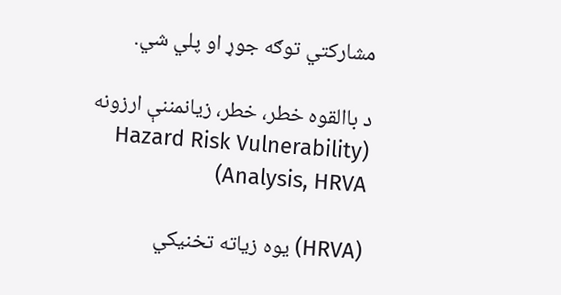مشارکتي توګه جوړ او پلي شي.

د باالقوه خطر، خطر، زیانمننې ارزونه (Hazard Risk Vulnerability Analysis, HRVA)

(HRVA) یوه زیاته تخنیکي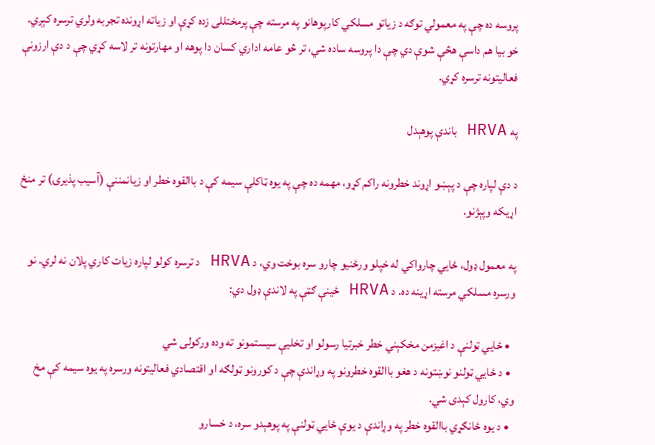پروسه ده چې په معمولي توګه د زیاتو مسلکي کارپوهانو په مرسته چې پرمختللی زده کړې او زیاته اړونده تجربه ولري ترسره کېږي. خو بیا هم داسې هڅې شوې دي چې دا پروسه ساده شي، تر څو عامه اداري کسان دا پوهه او مهارتونه تر لاسه کړي چې د دې ارزونې فعالیتونه ترسره کړي.

په HRVA باندې پوهېدل

د دې لپاره چې د پېښو اړوند خطرونه راکم کړو، مهمه ده چې په یوه ټاکلې سیمه کې د باالقوه خطر او زیانمننې (آسیب پذیرۍ) تر منځ اړیکه وپېژنو.

په معمول ډول، ځايي چارواکي له خپلو ورځنیو چارو سره بوخت وي، د HRVA د ترسره کولو لپاره زیات کاري پلان نه لري. نو ورسره مسلکي مرسته اړینه ده. د HRVA ځینې ګټې په لاندې ډول دي:

  • ځايي ټولنې د اغیزمن مخکېني خطر خبرتیا رسولو او تخلیې سیستمونو ته وده ورکولی شي
  • د ځايي ټولنو نوښتونه د هغو باالقوه خطرونو په وړاندې چې د کورونو ټولګه او اقتصادي فعالیتونه ورسره په یوه سیمه کې مخ وي، کارول کېدی شي.
  • د یوه ځانګړي باالقوه خطر په وړاندې د یوې ځايي ټولنې په پوهېدو سره، د خسارو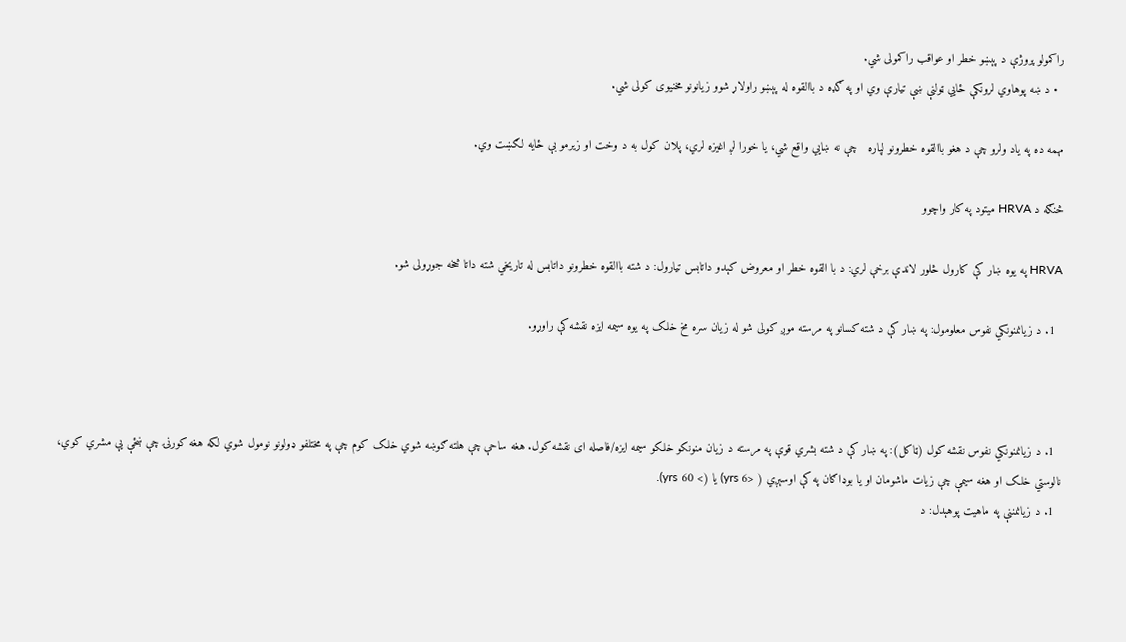راکمولو پروژې د پېښو خطر او عواقب راکمولی شي.
  • د ښه پوهاوي لرونکې ځايي ټولنې ښې تیارې وي او په ګډه د باالقوه له پېښو راولاړ شوو زیانونو مخنیوی کولی شي.

مهمه ده په یاد ولرو چې د هغو باالقوه خطرونو لپاره   چې نه ښايي واقع شي، یا خورا لږ اغیزه لري، پلان کول به د وخت او زیرمو بې ځایه لګښت وي.

څنګه د HRVA میتود په کار واچوو

HRVA په یوه ښار کې کارول څلور لاندې برخې لري: د با القوه خطر او معروض کېدو داتابس تیارول: د شته باالقوه خطرونو داتابس له تاریخي شته داتا څخه جوړولی شو.

  1. د زیانمنونکي نفوس معلومول: په ښار کې د شته کسانو په مرسته موږ کولی شو له زیان سره مخ خلک په یوه سیمه ایزه نقشه کې راوړو.



  1. د زیانمنونکي نفوس نقشه کول (ټاکل): په ښار کې د شته بشري قوې په مرسته د زیان منونکو خلکو سیمه ایزه/فاصله ای نقشه کول. هغه ساحې چې هلته ګوښه شوي خلک کوم چې په مختلفو ډولونو نومول شوي لکه هغه کورنۍ چې ښځې یې مشري کوي، نالوستي خلک او هغه سیمې چې زیات ماشومان او یا بوډاګان په کې اوسېږي ( <6 yrs) یا (> 60 yrs).
  1. د زیانمننې په ماهیت پوهېدل: د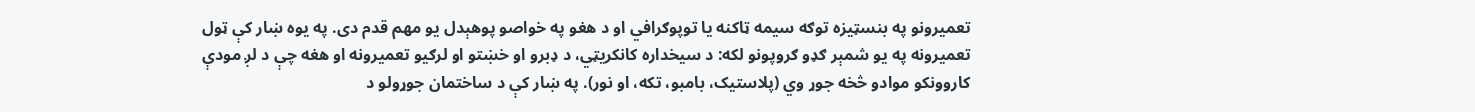تعمیرونو په بنسټیزه توګه سیمه ټاکنه یا توپوګرافي او د هغو په خواصو پوهېدل یو مهم قدم دی. په يوه ښار کې ټول تعمیرونه په یو شمېر ګډو ګروپونو لکه: د سیخداره کانکریټي، د ډبرو او خښتو او لرګیو تعمیرونه او هغه چې د لږ مودې کاروونکو موادو څخه جوړ وي (پلاستیک، بامبو، تکه، او نور). په ښار کې د ساختمان جوړولو د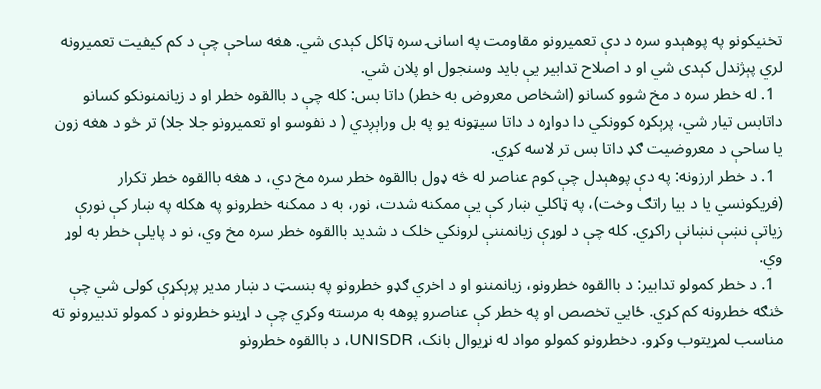تخنیکونو په پوهېدو سره د دې تعمیرونو مقاومت په اسانۍ سره ټاکل کېدی شي. هغه ساحې چې د کم کیفیت تعمیرونه لري پېژندل کېدی شي او د اصلاح تدابیر یې باید وسنجول او پلان شي.
  1. له خطر سره د مخ شوو کسانو (اشخاص معروض به خطر) داتا بس: کله چې د باالقوه خطر او د زیانمنونکو کسانو داتابس تیار شي، پرېکړه کوونکي دا دواړه د داتا سیټونه یو په بل وراېږدي ( د نفوسو او تعمیرونو جلا جلا) تر څو د هغه زون یا ساحې د معروضیت ګډ داتا بس تر لاسه کړي.
  1. د خطر ارزونه: په دې پوهېدل چې کوم عناصر له څه ډول باالقوه خطر سره مخ دي، د هغه باالقوه خطر تکرار (فریکونسي یا د بیا راتګ وخت)، په ټاکلي ښار کې یې ممکنه شدت، نور، به د ممکنه خطرونو په هکله په ښار کې نورې زیاتې نښې نښانې راکړي. کله چې د لوړې زیانمننې لرونکي خلک د شدید باالقوه خطر سره مخ وي، نو د پایلې خطر به لوړ وي.
  1. د خطر کمولو تدابیر: د باالقوه خطرونو، زیانمننو او د اخري ګډو خطرونو په بنسټ د ښار مدیر پرېکړې کولی شي چې څنګه خطرونه کم کړي. ځايي تخصص او په خطر کې عناصرو پوهه به مرسته وکړي چې د اړینو خطرونو د کمولو تدبیرونو ته مناسب لمړیتوب وکړو. دخطرونو کمولو مواد له نړیوال بانک، UNISDR، د باالقوه خطرونو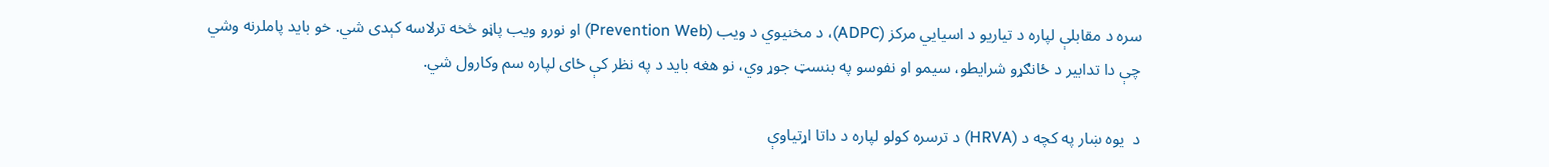سره د مقابلې لپاره د تیاریو د اسیايي مرکز (ADPC)، د مخنیوي د ویب (Prevention Web) او نورو ویب پاڼو څخه ترلاسه کېدی شي. خو باید پاملرنه وشي چې دا تدابیر د ځانګړو شرایطو، سیمو او نفوسو په بنسټ جوړ وي، نو هغه باید د په نظر کې ځای لپاره سم وکارول شي.

د  یوه ښار په کچه د (HRVA) د ترسره کولو لپاره د داتا اړتیاوې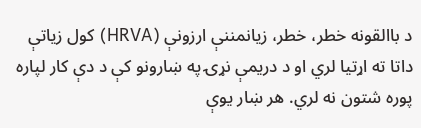د باالقونه خطر، خطر، زیانمننې ارزونې (HRVA) کول زیاتې داتا ته اړتیا لري او د دریمې نړۍ په ښارونو کې د دې کار لپاره پوره شتون نه لري. هر ښار یوې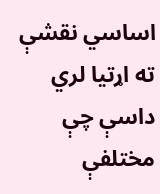اساسي نقشې ته اړتیا لري داسې چې مختلفې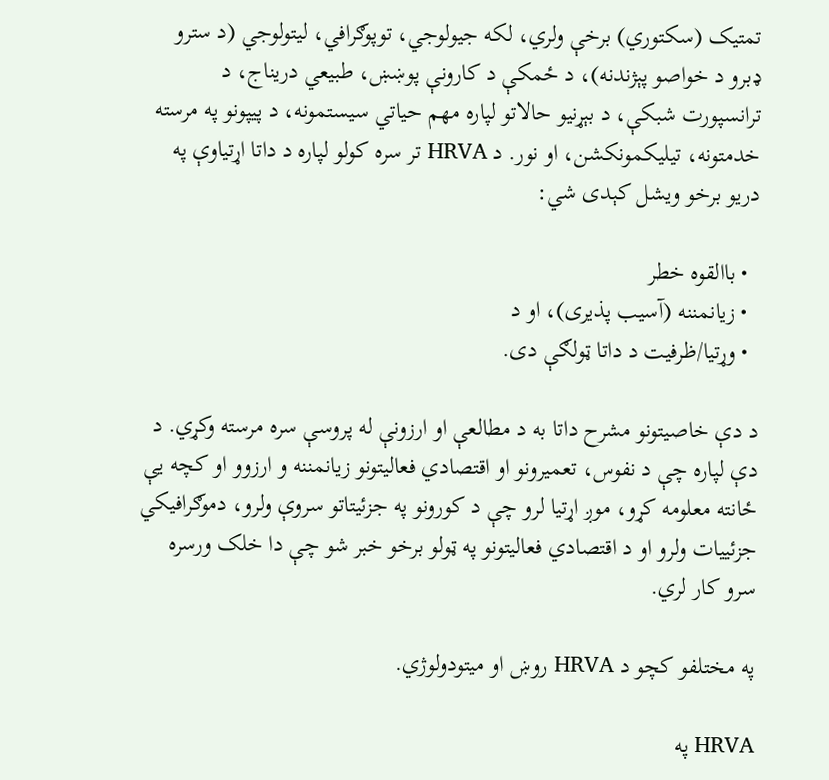تمتیک (سکتوري) برخې ولري، لکه جیولوجي، توپوګرافي، لیتولوجي (د سترو ډبرو د خواصو پېژندنه)، د ځمکې د کارونې پوښښ، طبیعي دریناج، د ترانسپورت شبکې، د بېړنیو حالاتو لپاره مهم حیاتي سیستمونه، د پیپونو په مرسته خدمتونه، تیلیکمونکشن، او نور. د HRVA تر سره کولو لپاره د داتا اړتیاوې په دریو برخو ویشل کېدی شي:

  • باالقوه خطر
  • زیانمننه (آسیب پذیری)، او د
  • وړتیا/ظرفیت د داتا ټولګې دی.

د دې خاصیتونو مشرح داتا به د مطالعې او ارزونې له پروسې سره مرسته وکړي. د دې لپاره چې د نفوس، تعمیرونو او اقتصادي فعالیتونو زیانمننه و ارزوو او کچه یې ځانته معلومه کړو، موږ اړتیا لرو چې د کورونو په جزئیتاتو سروې ولرو، دموګرافیکي جزئییات ولرو او د اقتصادي فعالیتونو په ټولو برخو خبر شو چې دا خلک ورسره سرو کار لري.

په مختلفو کچو د HRVA روښ او میتودولوژي.

HRVA په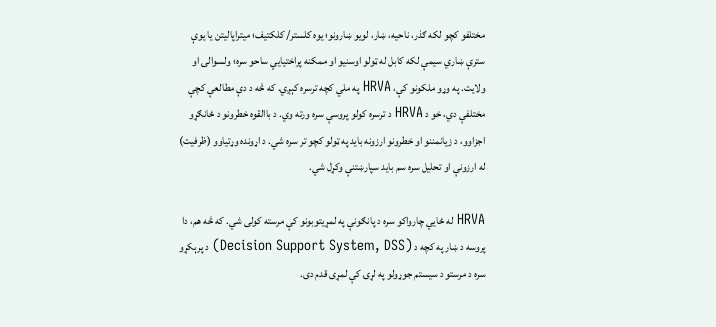مختلفو کچو لکه ګذر، ناحیه، ښار، لویو ښارونو؛ یوه کلستر/ کلکتیف؛ میتراپالیتن یا یوې سترې ښاري سیمې لکه کابل له ټولو اوسنیو او ممکنه پراختیايي ساحو سره؛ ولسوالۍ او ولایت. په وړو ملکونو کې، HRVA په ملي کچه ترسره کېږي. که څه د دې مطالعې کچې مختلفې دي، خو د HRVA د ترسره کولو پروسې سره ورته وي. د باالقوه خطرونو د ځانګړو اجزاوو، د زیانمننو او خطرونو ارزونه باید په ټولو کچو تر سره شي. د اړونده وړتیاوو (ظرفیت) له ارزونې او تحلیل سره سم باید سپارښتنې وکړل شي.

HRVA له ځايي چارواکو سره د پانګونې په لمړیتوبونو کې مرسته کولی شي. که څه هم، دا پروسه د ښار په کچه د (Decision Support System, DSS) د پرېکړو سره د مرستو د سیستم جوړولو په لړۍ کې لمړی قدم دی.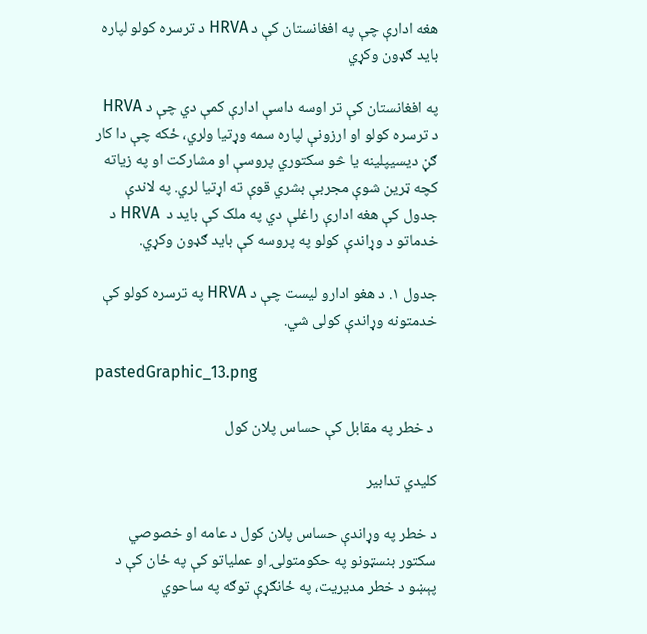هغه ادارې چې په افغانستان کې د HRVA د ترسره کولو لپاره باید ګډون وکړي

په افغانستان کې تر اوسه داسې ادارې کمې دي چې د HRVA د ترسره کولو او ارزونې لپاره سمه وړتیا ولري، ځکه چې دا کار ګڼ دیسيپلینه یا څو سکتوري پروسې او مشارکت او په زیاته کچه ټرین شوې مجربې بشري قوې ته اړتیا لري. په لاندې جدول کې هغه ادارې راغلې دي په ملک کې باید د  HRVA د خدماتو د وړاندې کولو په پروسه کې باید ګډون وکړي.

جدول ۱. د هغو ادارو لیست چې د HRVA په ترسره کولو کې خدمتونه وړاندې کولی شي.

pastedGraphic_13.png

 د خطر په مقابل کې حساس پلان کول

کلیدي تدابیر

د خطر په وړاندې حساس پلان کول د عامه او خصوصي سکتور بنسټونو په حکومتولۍ او عملیاتو کې په ځان کې د پېښو د خطر مدیریت، په ځانګړې توګه په ساحوي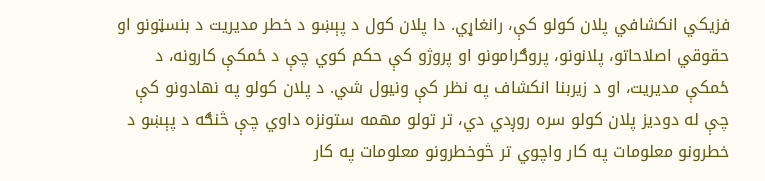فزیکي انکشافي پلان کولو کې، رانغاړي. دا پلان کول د پېښو د خطر مدیریت د بنسټونو او حقوقي اصلاحاتو، پلانونو، پروګرامونو او پروژو کې حکم کوي چې د ځمکې کارونه، د ځمکې مدیریت، او د زیربنا انکشاف په نظر کې ونیول شي. د پلان کولو په نهادونو کې چې له دودیز پلان کولو سره روږدي دي، تر تولو مهمه ستونزه داوي چې څنګه د پېښو د خطرونو معلومات په کار واچوي تر څوخطرونو معلومات په کار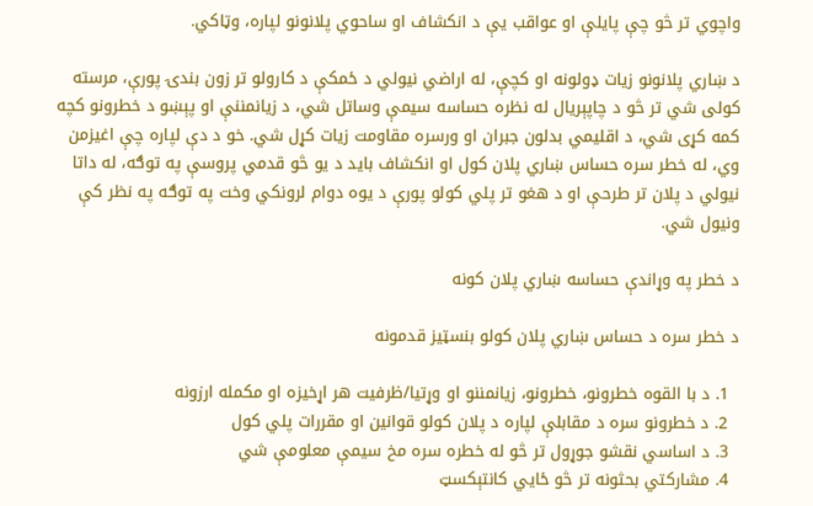واچوي تر څو چې پایلې او عواقب یې د انکشاف او ساحوي پلانونو لپاره، وټاکي.

د ښاري پلانونو زیات ډولونه او کچې، له اراضي نیولي د ځمکې د کارولو تر زون بندۍ پورې، مرسته کولی شي تر څو د چاپېریال له نظره حساسه سیمې وساتل شي، د زیانمننې او پېښو د خطرونو کچه کمه کړی شي، د اقلیمي بدلون جبران او ورسره مقاومت زیات کړل شي. خو د دې لپاره چې اغیزمن وي، له خطر سره حساس ښاري پلان کول او انکشاف باید د یو څو قدمي پروسې په توګه، له داتا نیولي د پلان تر طرحې او د هغو تر پلي کولو پورې د یوه دوام لرونکي وخت په توګه په نظر کې ونیول شي.

د خطر په وړاندې حساسه ښاري پلان کونه

د خطر سره د حساس ښاري پلان کولو بنسټیز قدمونه

  1. د با القوه خطرونو، خطرونو، زیانمننو او وړتیا/ظرفیت هر اړخیزه او مکمله ارزونه
  2. د خطرونو سره د مقابلې لپاره د پلان کولو قوانین او مقررات پلي کول
  3. د اساسي نقشو جوړول تر څو له خطره سره مخ سیمې معلومې شي
  4. مشارکتي بحثونه تر څو ځايي کانتېکسټ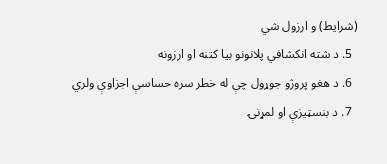(شرایط) و ارزول شي
  5. د شته انکشافي پلانونو بیا کتنه او ارزونه
  6. د هغو پروژو جوړول چې له خطر سره حساسې اجزاوې ولري
  7. د بنسټیزې او لمړنۍ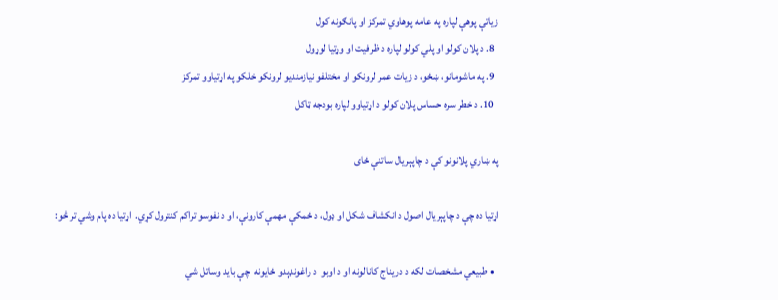زیاتې پوهې لپاره په عامه پوهاوي تمرکز او پانګونه کول
  8. د پلان کولو او پلي کولو لپاره د ظرفیت او وړتیا لوړول
  9. په ماشومانو، ښځو، د زیات عمر لرونکو او مختلفو نیازمندیو لرونکو خلکو په اړتیاوو تمرکز
  10. د خطر سره حساس پلان کولو د اړتیاوو لپاره بودجه ټاکل

په ښاري پلانونو کې د چاپېریال ساتنې ځای

اړتیا ده چې د چاپېریال اصول د انکشاف شکل او ډول، د ځمکې مهمې کارونې، او د نفوسو تراکم کنترول کړي.  اړتیا ده پام وشي تر څو:

  • طبیعي مشخصات لکه د دریناج کانالونه او د اوبو  د راغونډېدو ځایونه  چې باید وساتل شي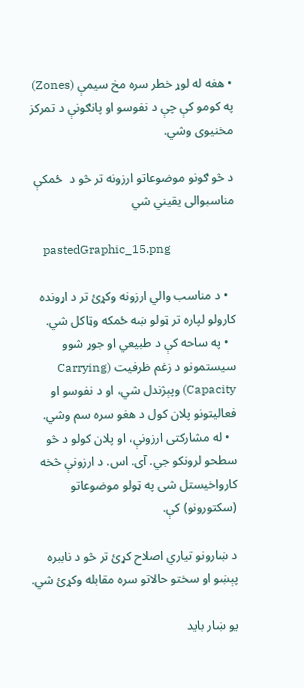• هغه له لوړ خطر سره مخ سیمې (Zones) په کومو کې چې د نفوسو او پانګونې د تمرکز مخنیوی وشي.

د څو ګونو موضوعاتو ارزونه تر څو د  ځمکې مناسبوالی یقیني شي

     pastedGraphic_15.png

  • د مناسب والي ارزونه وکړئ تر د اړونده کارولو لپاره تر ټولو ښه ځمکه وټاکل شي.
  • په ساحه کې د طبیعي او جوړ شوو سیستمونو د زغم ظرفیت (Carrying Capacity) وپېژندل شي، او د نفوسو او فعالیتونو پلان کول د هغو سره سم وشي.
  • له مشارکتی ارزونې، او پلان کولو د څو سطحو لرونکو جي. آی. اس. د ارزونې څخه کارواخیستل شی په ټولو موضوعاتو (سکتورونو) کې.

د ښارونو تیاري اصلاح کړئ تر څو د ناببره پېښو او سختو حالاتو سره مقابله وکړئ شي.

یو ښار باید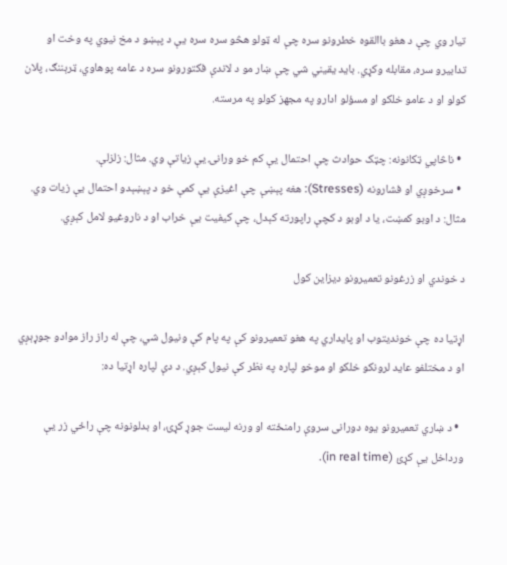تیار وي چې د هغو باالقوه خطرونو سره چې له ټولو هڅو سره سره یې د پېښو د مخ نیوي په وخت او تدابیرو سره، مقابله وکړي. باید یقیني شي چې ښار مو د لاندې فکتورونو سره د عامه پوهاوي، ټرېننګ، پلان کولو او د عامو خلکو او مسؤلو ادارو په مجهز کولو په مرسته.

  • ناڅاپي ټکانونه: چټک حوادث چې احتمال یې کم خو ورانۍ یې زیاتې وي. مثال: زلزلې.
  • سرخوږي او فشارونه (Stresses): هغه پېښې چې اغیزې یې کمې خو د پېښېدو احتمال یې زیات وي. مثال: د اوبو کمښت، یا د اوبو د کچې راپورته کېدل، چې کیفیت یې خراب او د ناروغیو لامل کېږي.

د خوندي او زرغونو تعمیرونو دیزاین کول

اړتیا ده چې خوندیتوب او پایداري په هغو تعمیرونو کې په پام کې ونیول شي، چې له راز راز موادو جوړېږي او د مختلفو عاید لرونکو خلکو او موخو لپاره په نظر کې نیول کېږي. د دې لپاره اړتیا ده:

  • د ښاري تعمیرونو یوه دورانی سروې رامنځته او ورنه لیست جوړ کړئ، او بدلونونه چې راځي زر یې ورداخل یې کړئ (in real time).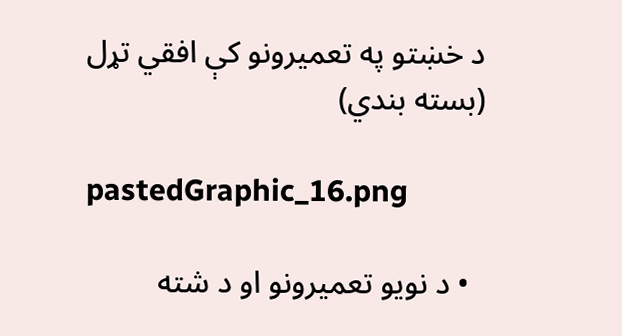د خښتو په تعمیرونو کې افقي تړل (بسته بندي)

pastedGraphic_16.png

  • د نویو تعمیرونو او د شته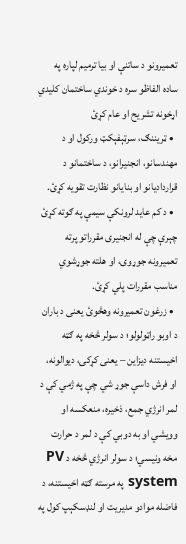تعمیرونو د ساتنې او بیا ترمیم لپاره په ساده الفاظو سره د خوندي ساختمان کلیدي اړخونه تشریح او عام کړئ
  • ټریننګ، سرټېفېکټ ورکول او د مهندسانو، انجنیرانو، د ساختمانو د قراردادیانو او بنایانو نظارت تقویه کړئ.
  • د کم عاید لرونکې سیمې په ګوته کړئ چېرې چې له انجنیری مقرراتو پرته تعمیرونه جوړوی، او هلته جوړشوي مناسب مقررات پلي کړئ.
  • زرغون تعمیرونه وهڅوئ یعنی د باران د اوبو راټولولو؛ د سولر څخه په ګټه اخیستنه دیزاین – یعنی کړکۍ، دیوالونه، او فرش داسې جوړ شي چې په ژمي کې د لمر انرژي جمع، ذخیره، منعکسه او وویشي او به دوبي کې د لمر د حرارت مخه ونیسي؛ د سولر انرژي څخه د PV system په مرسته ګټه اخیستنه، د فاضله موادو مدیریت او لنډسکېپ کول په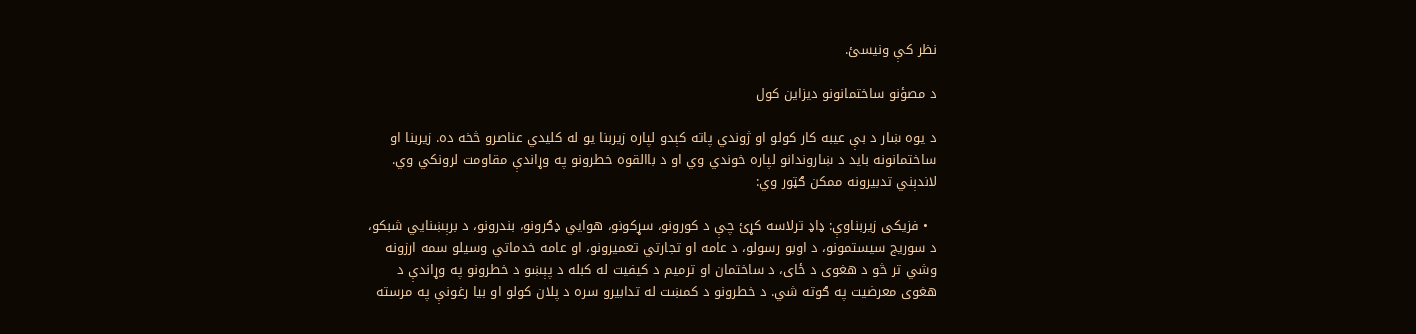نظر کې ونیسئ.

د مصؤنو ساختمانونو دیزاین کول

د یوه ښار د بې عیبه کار کولو او ژوندي پاته کېدو لپاره زیربنا یو له کلیدي عناصرو څخه ده. زیربنا او ساختمانونه باید د ښاروندانو لپاره خوندي وي او د باالقوه خطرونو په وړاندې مقاومت لرونکي وي. لاندېني تدبیرونه ممکن ګټور وي:

  • فزیکی زیربناوې: ډاډ ترلاسه کړئ چې د کورونو، سړکونو، هوايي ډګرونو، بندرونو، د برېښنایي شبکو، د سوریج سیستمونو، د اوبو رسولو، د عامه او تجارتي تعمیرونو، او عامه خدماتي وسیلو سمه ارزونه وشي تر څو د هغوی د ځای، د ساختمان او ترمیم د کیفیت له کبله د پېښو د خطرونو په وړاندې د هغوی معرضیت په ګوته شي. د خطرونو د کمښت له تدابیرو سره د پلان کولو او بیا رغونې په مرسته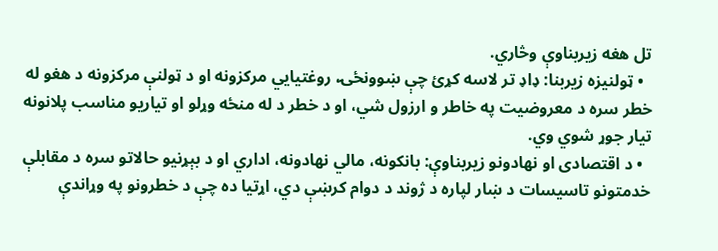تل هغه زیربناوې وڅاري.
  • ټولنیزه زیربنا: ډاډ تر لاسه کړئ چې ښوونځۍ، روغتیایي مرکزونه او د ټولنې مرکزونه د هغو له خطر سره د معروضیت په خاطر و ارزول شي، او د خطر د له منځه وړلو او تیاريو مناسب پلانونه تیار جوړ شوي وي.
  • د اقتصادی او نهادونو زیربناوې: بانکونه، مالي نهادونه، اداري او د بېړنیو حالاتو سره د مقابلې خدمتونو تاسیسات د ښار لپاره د ژوند د دوام کرښې دي، اړتیا ده چې د خطرونو په وړاندې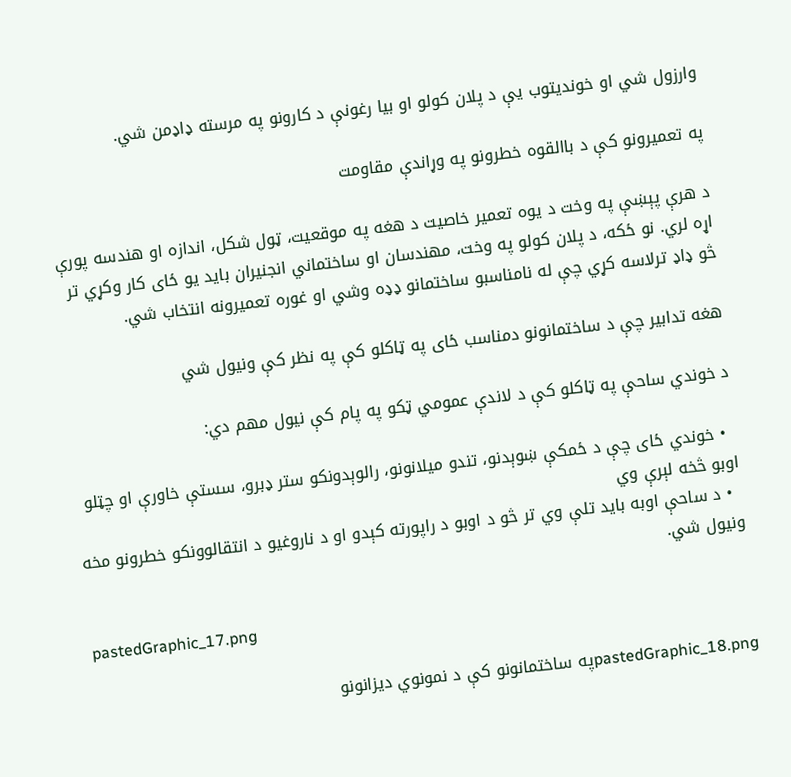وارزول شي او خوندیتوب یې د پلان کولو او بیا رغونې د کارونو په مرسته ډاډمن شي.

په تعمیرونو کې د باالقوه خطرونو په وړاندې مقاومت

د هرې پېښې په وخت د یوه تعمیر خاصیت د هغه په موقعیت، ټول شکل، اندازه او هندسه پورې اړه لري. نو ځکه، د پلان کولو په وخت، مهندسان او ساختماني انجنیران باید یو ځای کار وکړي تر څو ډاډ ترلاسه کړي چې له نامناسبو ساختمانو ډډه وشي او غوره تعمیرونه انتخاب شي.

هغه تدابیر چې د ساختمانونو دمناسب ځای په ټاکلو کې په نظر کې ونیول شي

د خوندي ساحې په ټاکلو کې د لاندې عمومي ټکو په پام کې نیول مهم دي:

  • خوندي ځای چې د ځمکې ښوېدنو، تندو میلانونو، رالوېدونکو ستر ډبرو، سستې خاورې او چټلو اوبو څخه لېرې وي
  • د ساحې اوبه باید تلې وي تر څو د اوبو د راپورته کېدو او د ناروغیو د انتقالوونکو خطرونو مخه ونیول شي.

pastedGraphic_17.png

pastedGraphic_18.pngپه ساختمانونو کې د نمونوي دیزانونو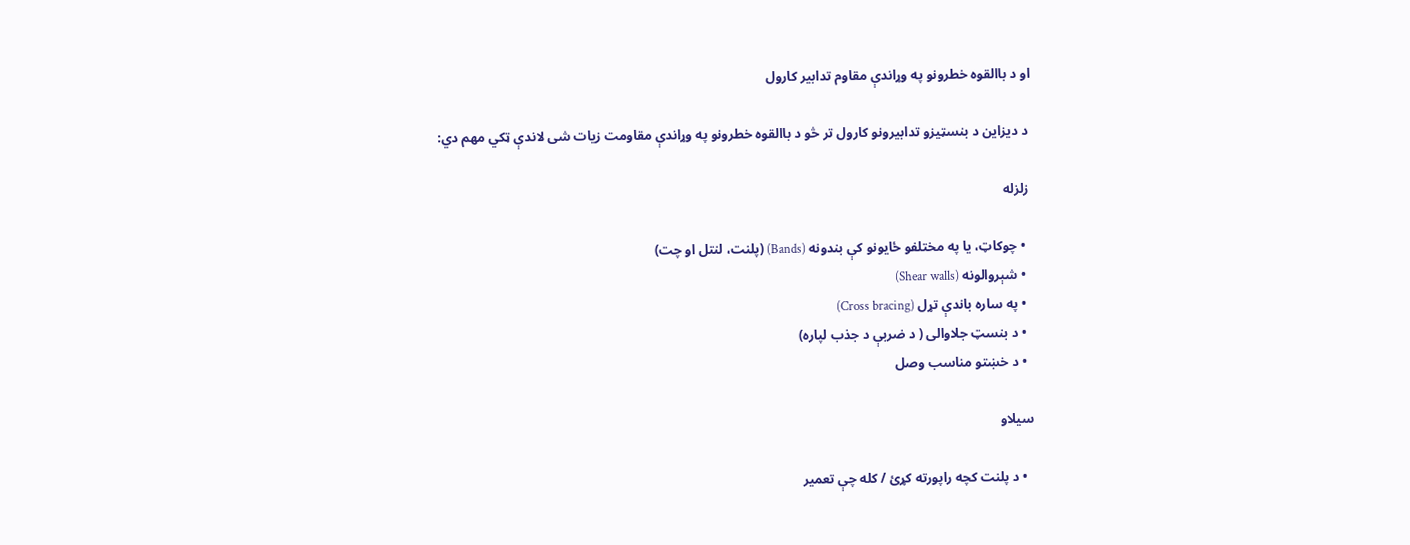او د باالقوه خطرونو په وړاندې مقاوم تدابیر کارول

 د دیزاین د بنسټیزو تدابیرونو کارول تر څو د باالقوه خطرونو په وړاندې مقاومت زیات شی لاندې ټکي مهم دي:

 زلزله

  • چوکاټ، یا په مختلفو ځایونو کې بندونه (Bands) (پلنت، لنتل او چت)
  • شېروالونه (Shear walls)
  • په ساره باندې تړل (Cross bracing)
  • د بنسټ جلاوالی ( د ضربې د جذب لپاره)
  • د خښتو مناسب وصل

سیلاو

  • د پلنت کچه راپورته کړئ / کله چې تعمیر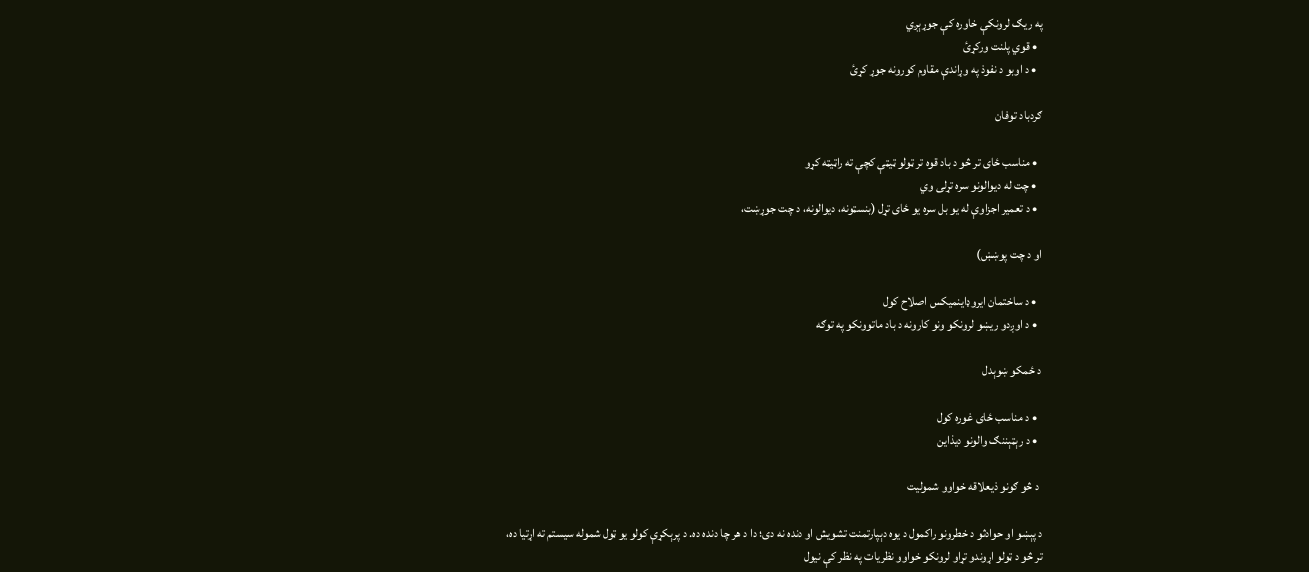په ریګ لرونکې خاوره کې جوړېږي
  • قوي پلنت ورکړئ
  • د اوبو د نفوذ په وړاندې مقاوم کورونه جوړ کړئ

ګردباد توفان

  • مناسب ځای تر څو د باد قوه تر ټولو ټیټې کچې ته راټیټه کړو
  • چت له دیوالونو سره تړلی وي
  • د تعمیر اجزاوې له یو بل سره یو ځای تړل (بنسټونه، دیوالونه، د چت جوړښت،

او د چت پوښښ)

  • د ساختمان ایروډاینمیکس اصلاح کول
  • د اوږدو ریښو لرونکو ونو کارونه د باد ماتوونکو په توګه

د ځمکو ښوېدل

  • د مناسب ځای غوره کول
  • د رېټېننګ والونو دیذاین

 د څو ګونو ذیعلاقه خواوو شمولیت

د پېښو او حوادثو د خطرونو راکمول د یوه دېپارتمنت تشویش او دنده نه دی؛ دا د هر چا دنده ده. د پرېکړې کولو یو ټول شموله سیستم ته اړتیا ده، تر څو د ټولو اړوندو تړاو لرونکو خواوو نظریات په نظر کې نیول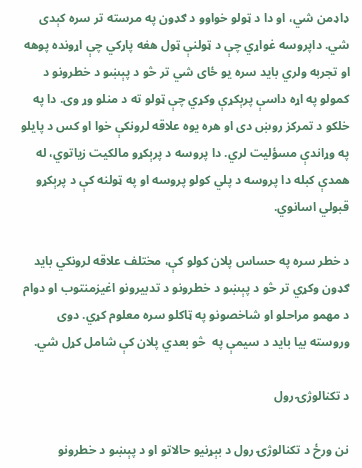ډاډمن شي، او دا د ټولو خواوو د ګډون په مرسته تر سره کېدی شي. داپروسه غواړي چې د ټولنې ټول هغه پاړکي چې اړونده پوهه او تجربه ولري باید سره یو ځای شي تر څو د پېښو د خطرونو د کمولو په اړه داسې پرېکړې وکړي چې ټولو ته د منلو وړ وی. دا په خلکو د تمرکز روښ دی او هره یوه علاقه لرونکې خوا او کس د پایلو په وړاندې مسؤلیت لري. دا پروسه د پرېکړو مالکیت زیاتوي، له همدې کبله دا پروسه د پلي کولو پروسه او په ټولنه کې د پرېکړو قبولي اسانوي.

د خطر سره په حساس پلان کولو کې، مختلف علاقه لرونکي باید ګډون وکړي تر څو د پېښو د خطرونو د تدبیرونو اغیزمنتوب او دوام د مهمو مراحلو او شاخصونو په ټاکلو سره معلوم کړي. دوی وروسته بیا باید د سیمې په  څو بعدي پلان کې شامل کړل شي.

د تکنالوژۍ رول

نن ورځ د تکنالوژۍ رول د بېړنیو حالاتو او د پېښو د خطرونو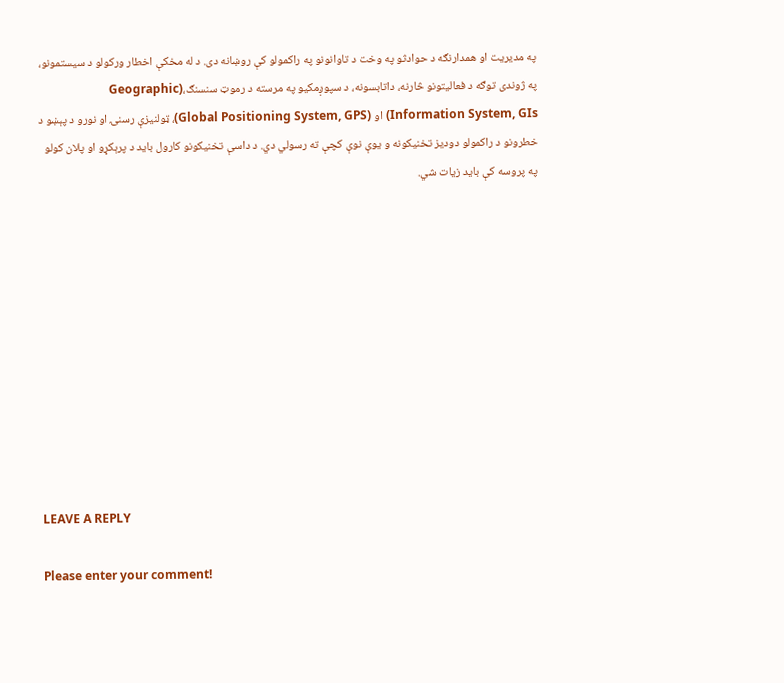په مدیریت او همدارنګه د حوادثو په وخت د تاوانونو په راکمولو کې روښانه دی. د له مخکې اخطار ورکولو د سیستمونو، په ژوندی توګه د فعالیتونو څارنه، داتابسونه، د سپوږمکیو په مرسته د رموټ سنسنګ،(Geographic Information System, GIs) او (Global Positioning System, GPS)، ټولنیزې رسنۍ او نورو د پېښو د خطرونو د راکمولو دودیز تخنیکونه و یوې نوې کچې ته رسولي دي. د داسې تخنیکونو کارول باید د پرېکړو او پلان کولو په پروسه کې باید زیات شي.











LEAVE A REPLY

Please enter your comment!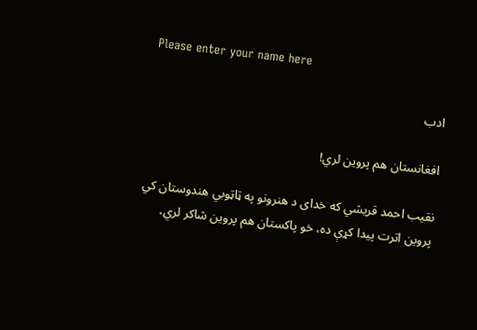Please enter your name here

ادب

افغانستان هم پروین لري!

نقیب احمد قریشي که خدای د هنرونو په ټاټوبي هندوستان کي پروین اترت پیدا کړې ده، خو پاکستان هم پروین شاکر لري،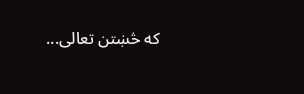که څښتن تعالی...